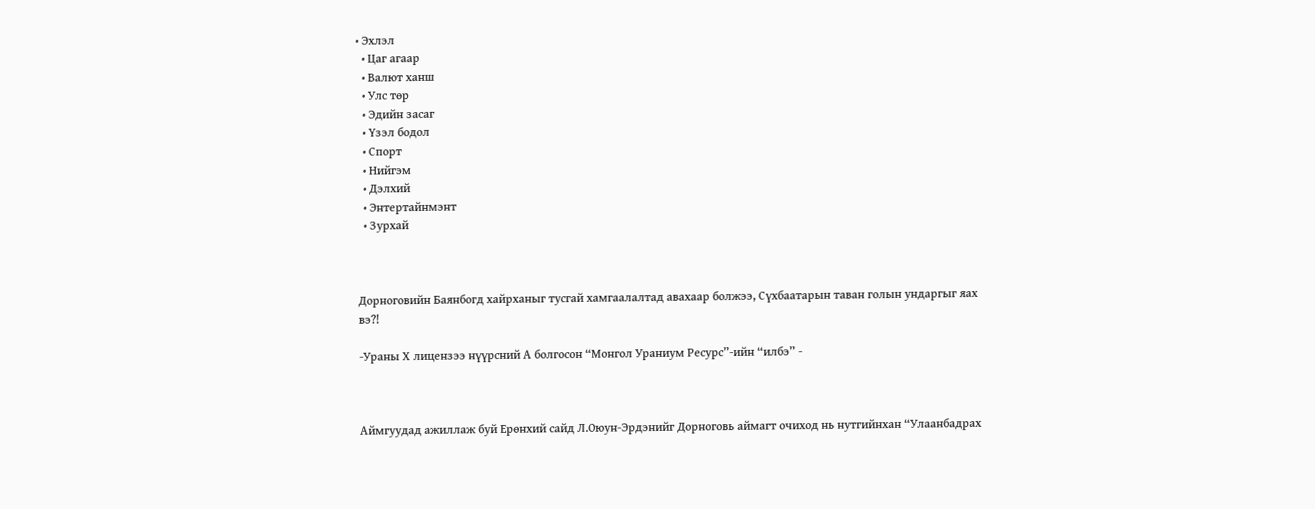• Эхлэл
  • Цаг агаар
  • Валют ханш
  • Улс төр
  • Эдийн засаг
  • Үзэл бодол
  • Спорт
  • Нийгэм
  • Дэлхий
  • Энтертайнмэнт
  • Зурхай



Дорноговийн Баянбогд хайрханыг тусгай хамгаалалтад авахаар болжээ, Сүхбаатарын таван голын ундаргыг яах вэ?!

-Ураны Х лицензээ нүүрсний А болгосон “Монгол Ураниум Ресурс”-ийн “илбэ” -



Аймгуудад ажиллаж буй Ерөнхий сайд Л.Оюун-Эрдэнийг Дорноговь аймагт очиход нь нутгийнхан “Улаанбадрах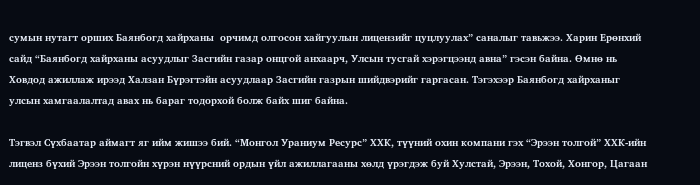сумын нутагт орших Баянбогд хайрханы  орчимд олгосон хайгуулын лицензийг цуцлуулах” саналыг тавьжээ. Харин Ерөнхий сайд “Баянбогд хайрханы асуудлыг Засгийн газар онцгой анхаарч, Улсын тусгай хэрэгцээнд авна” гэсэн байна. Өмнө нь Ховдод ажиллаж ирээд Халзан Бүрэгтэйн асуудлаар Засгийн газрын шийдвэрийг гаргасан. Тэгэхээр Баянбогд хайрханыг улсын хамгаалалтад авах нь бараг тодорхой болж байх шиг байна.

Тэгвэл Сүхбаатар аймагт яг ийм жишээ бий. “Монгол Ураниум Ресурс” ХХК, түүний охин компани гэх “Эрээн толгой” ХХК-ийн лиценз бүхий Эрээн толгойн хүрэн нүүрсний ордын үйл ажиллагааны хөлд үрэгдэж буй Хулстай, Эрээн, Тохой, Хонгор, Цагаан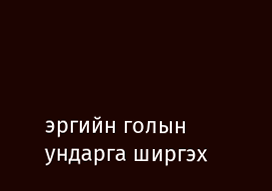эргийн голын ундарга ширгэх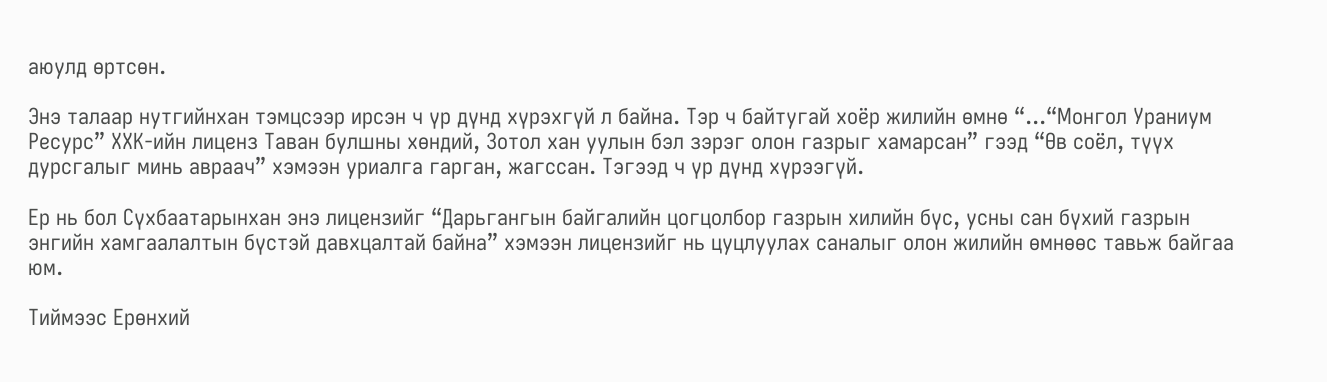аюулд өртсөн.

Энэ талаар нутгийнхан тэмцсээр ирсэн ч үр дүнд хүрэхгүй л байна. Тэр ч байтугай хоёр жилийн өмнө “...“Монгол Ураниум Ресурс” ХХК-ийн лиценз Таван булшны хөндий, Зотол хан уулын бэл зэрэг олон газрыг хамарсан” гээд “Өв соёл, түүх дурсгалыг минь авраач” хэмээн уриалга гарган, жагссан. Тэгээд ч үр дүнд хүрээгүй.

Ер нь бол Сүхбаатарынхан энэ лицензийг “Дарьгангын байгалийн цогцолбор газрын хилийн бүс, усны сан бүхий газрын энгийн хамгаалалтын бүстэй давхцалтай байна” хэмээн лицензийг нь цуцлуулах саналыг олон жилийн өмнөөс тавьж байгаа юм.

Тиймээс Ерөнхий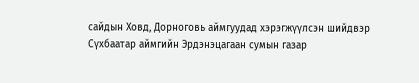сайдын Ховд, Дорноговь аймгуудад хэрэгжүүлсэн шийдвэр Сүхбаатар аймгийн Эрдэнэцагаан сумын газар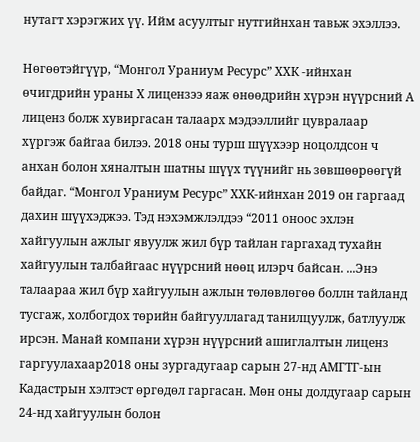нутагт хэрэгжих үү. Ийм асуултыг нутгийнхан тавьж эхэллээ.

Нөгөөтэйгүүр, “Монгол Ураниум Ресурс” ХХК -ийнхан өчигдрийн ураны Х лицензээ яаж өнөөдрийн хүрэн нүүрсний А лиценз болж хувиргасан талаарх мэдээллийг цувралаар хүргэж байгаа билээ. 2018 оны турш шүүхээр ноцолдсон ч анхан болон хяналтын шатны шүүх түүнийг нь зөвшөөрөөгүй байдаг. “Монгол Ураниум Ресурс” ХХК-ийнхан 2019 он гаргаад дахин шүүхэджээ. Тэд нэхэмжлэлдээ “2011 оноос эхлэн хайгуулын ажлыг явуулж жил бүр тайлан гаргахад тухайн хайгуулын талбайгаас нүүрсний нөөц илэрч байсан. ...Энэ талаараа жил бүр хайгуулын ажлын төлөвлөгөө боллн тайланд тусгаж, холбогдох төрийн байгууллагад танилцуулж, батлуулж ирсэн. Манай компани хүрэн нүүрсний ашиглалтын лиценз гаргуулахаар2018 оны зургадугаар сарын 27-нд АМГТГ-ын Кадастрын хэлтэст өргөдөл гаргасан. Мөн оны долдугаар сарын 24-нд хайгуулын болон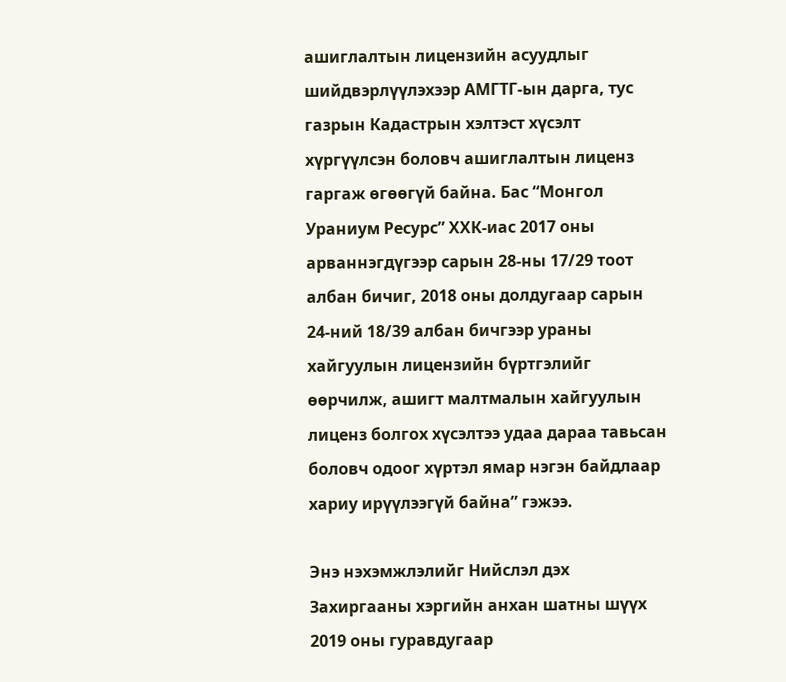ашиглалтын лицензийн асуудлыг шийдвэрлүүлэхээр АМГТГ-ын дарга, тус газрын Кадастрын хэлтэст хүсэлт хүргүүлсэн боловч ашиглалтын лиценз гаргаж өгөөгүй байна. Бас “Монгол Ураниум Ресурс” ХХК-иас 2017 оны арваннэгдүгээр сарын 28-ны 17/29 тоот албан бичиг, 2018 оны долдугаар сарын 24-ний 18/39 албан бичгээр ураны хайгуулын лицензийн бүртгэлийг өөрчилж, ашигт малтмалын хайгуулын лиценз болгох хүсэлтээ удаа дараа тавьсан боловч одоог хүртэл ямар нэгэн байдлаар хариу ирүүлээгүй байна” гэжээ.

Энэ нэхэмжлэлийг Нийслэл дэх Захиргааны хэргийн анхан шатны шүүх 2019 оны гуравдугаар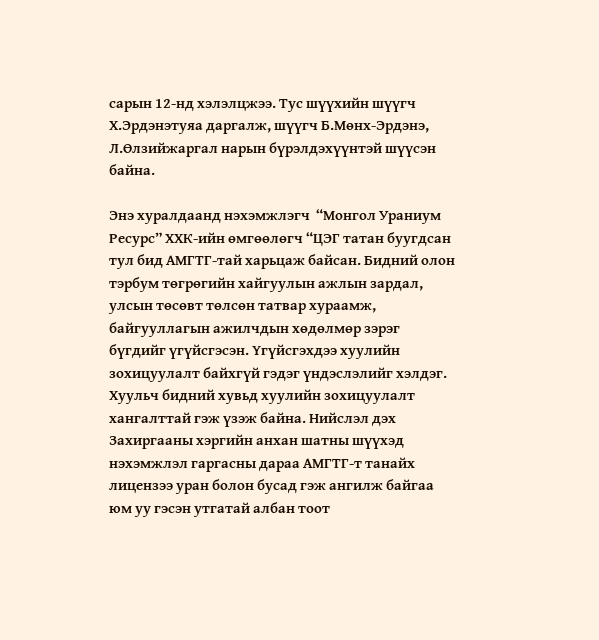сарын 12-нд хэлэлцжээ. Тус шүүхийн шүүгч Х.Эрдэнэтуяа даргалж, шүүгч Б.Мөнх-Эрдэнэ, Л.Өлзийжаргал нарын бүрэлдэхүүнтэй шүүсэн байна.

Энэ хуралдаанд нэхэмжлэгч  “Монгол Ураниум Ресурс” ХХК-ийн өмгөөлөгч “ЦЭГ татан буугдсан тул бид АМГТГ-тай харьцаж байсан. Бидний олон тэрбум төгрөгийн хайгуулын ажлын зардал, улсын төсөвт төлсөн татвар хураамж, байгууллагын ажилчдын хөдөлмөр зэрэг бүгдийг үгүйсгэсэн. Үгүйсгэхдээ хуулийн зохицуулалт байхгүй гэдэг үндэслэлийг хэлдэг. Хуульч бидний хувьд хуулийн зохицуулалт хангалттай гэж үзэж байна. Нийслэл дэх Захиргааны хэргийн анхан шатны шүүхэд нэхэмжлэл гаргасны дараа АМГТГ-т танайх лицензээ уран болон бусад гэж ангилж байгаа юм уу гэсэн утгатай албан тоот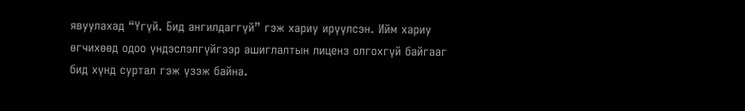явуулахад “Үгүй. Бид ангилдаггүй” гэж хариу ирүүлсэн. Ийм хариу өгчихөөд одоо үндэслэлгүйгээр ашиглалтын лиценз олгохгүй байгааг бид хүнд суртал гэж үзэж байна.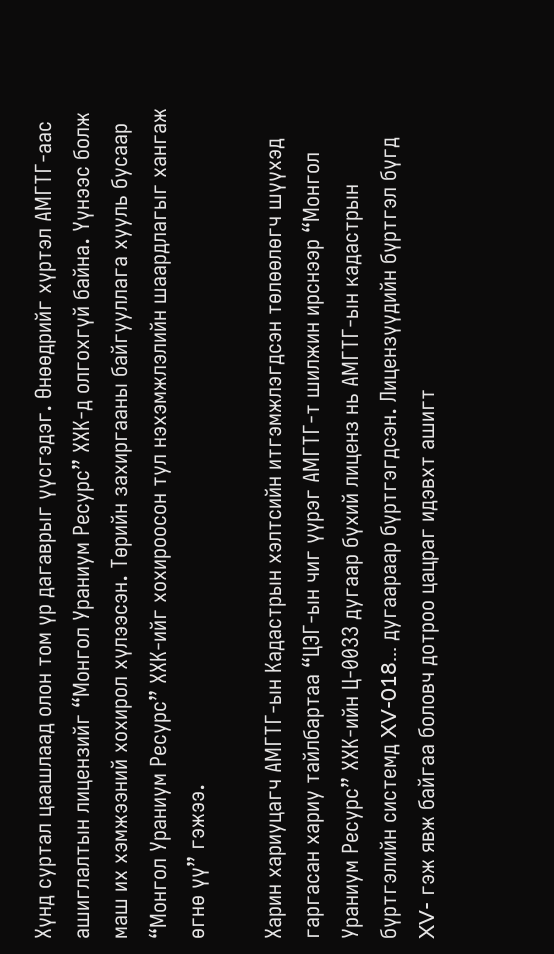Хүнд суртал цаашлаад олон том үр дагаврыг үүсгэдэг. Өнөөдрийг хүртэл АМГТГ-аас ашиглалтын лицензийг “Монгол Ураниум Ресурс” ХХК-д олгохгүй байна. Үүнээс болж маш их хэмжээний хохирол хүлээсэн. Төрийн захиргааны байгууллага хууль бусаар “Монгол Ураниум Ресурс” ХХК-ийг хохироосон тул нэхэмжлэлийн шаардлагыг хангаж өгнө үү” гэжээ.

Харин хариуцагч АМГТГ-ын Кадастрын хэлтсийн итгэмжлэгдсэн төлөөлөгч шүүхэд гаргасан хариу тайлбартаа “ЦЭГ-ын чиг үүрэг АМГТГ-т шилжин ирснээр “Монгол Ураниум Ресурс” ХХК-ийн Ц-0033 дугаар бүхий лиценз нь АМГТГ-ын кадастрын бүртгэлийн системд XV-018... дугаараар бүртгэгдсэн. Лицензүүдийн бүртгэл бүгд XV- гэж явж байгаа боловч дотроо цацраг идэвхт ашигт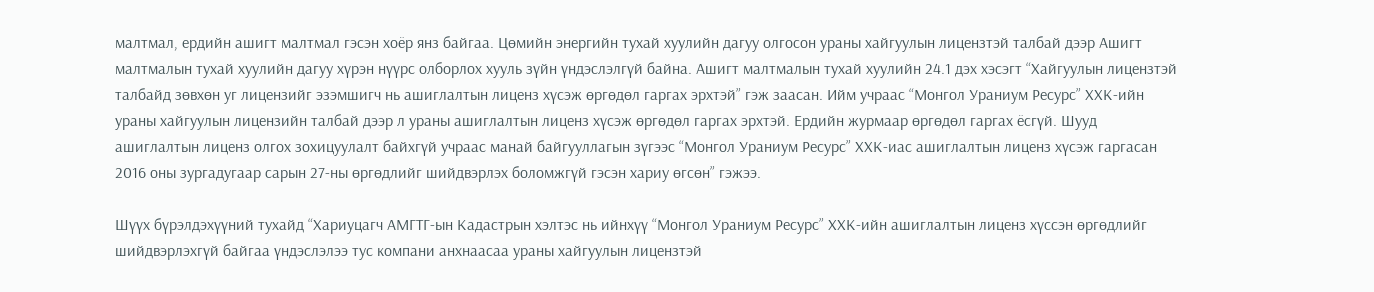малтмал, ердийн ашигт малтмал гэсэн хоёр янз байгаа. Цөмийн энергийн тухай хуулийн дагуу олгосон ураны хайгуулын лицензтэй талбай дээр Ашигт малтмалын тухай хуулийн дагуу хүрэн нүүрс олборлох хууль зүйн үндэслэлгүй байна. Ашигт малтмалын тухай хуулийн 24.1 дэх хэсэгт “Хайгуулын лицензтэй талбайд зөвхөн уг лицензийг эзэмшигч нь ашиглалтын лиценз хүсэж өргөдөл гаргах эрхтэй” гэж заасан. Ийм учраас “Монгол Ураниум Ресурс” ХХК-ийн ураны хайгуулын лицензийн талбай дээр л ураны ашиглалтын лиценз хүсэж өргөдөл гаргах эрхтэй. Ердийн журмаар өргөдөл гаргах ёсгүй. Шууд ашиглалтын лиценз олгох зохицуулалт байхгүй учраас манай байгууллагын зүгээс “Монгол Ураниум Ресурс” ХХК-иас ашиглалтын лиценз хүсэж гаргасан 2016 оны зургадугаар сарын 27-ны өргөдлийг шийдвэрлэх боломжгүй гэсэн хариу өгсөн” гэжээ.

Шүүх бүрэлдэхүүний тухайд “Хариуцагч АМГТГ-ын Кадастрын хэлтэс нь ийнхүү “Монгол Ураниум Ресурс” ХХК-ийн ашиглалтын лиценз хүссэн өргөдлийг шийдвэрлэхгүй байгаа үндэслэлээ тус компани анхнаасаа ураны хайгуулын лицензтэй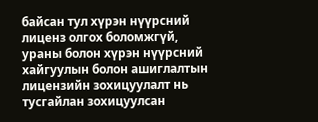байсан тул хүрэн нүүрсний лиценз олгох боломжгүй, ураны болон хүрэн нүүрсний хайгуулын болон ашиглалтын лицензийн зохицуулалт нь тусгайлан зохицуулсан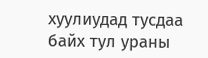хуулиудад тусдаа байх тул ураны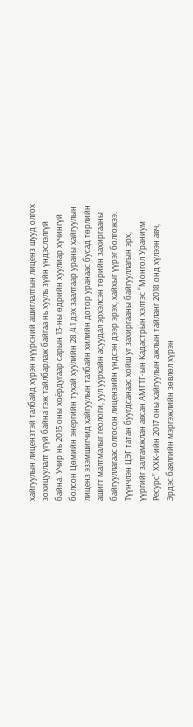хайгуулын лицензтэй талбайд хүрэн нүүрсний ашиглалтын лиценз шууд олгох зохицуулалт үгүй байна гэж тайлбарлаж байгаа нь хууль зүйн үндэслэлгүй байна. Учир нь 2015 оны хоёрдугаар сарын 13-ны өдрийн хуулиар хүчингүй болсон Цөмийн энергийн тухай хуулийн 28.4.1 дэх заалтаар ураны хайгуулын лиценз эзэмшигчид хайгуулын талбайн хилийн дотор уранаас бусад төрлийн ашигт малтмалыг геологи, уул уурхайн асуудал эрхэлсэн төрийн захиргааны байгууллагаас олгосон лицензийн үндсэн дээр эрэх, хайхыг үүрэг болгожээ. Түүнчлэн ЦЭГ татан буугдсанаас хойш уг захиргааны байгууллагын эрх, үүргийг залгамжлан авсан АМГТГ-ын Кадастрын хэлтэс “Монгол Ураниум Ресурс” ХХК-ийн 2017 оны хайгуулын ажлын тайланг 2018 онд хүлээн авч, Эрдэс баялгийн мэргэжлийн зөвлөл хүрэн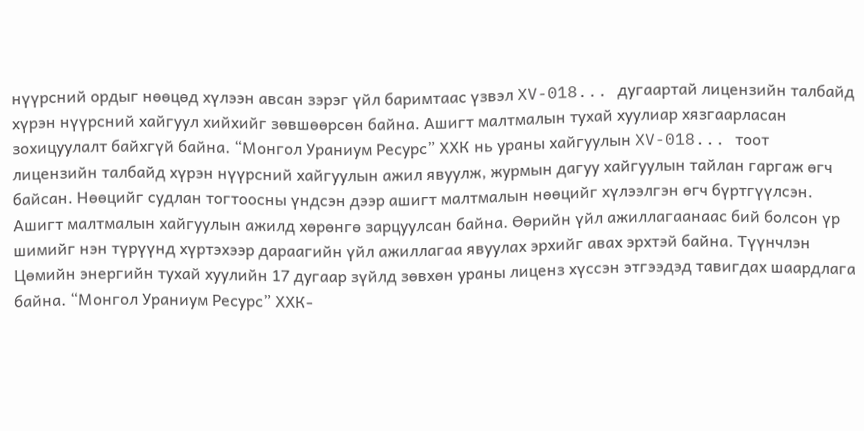нүүрсний ордыг нөөцөд хүлээн авсан зэрэг үйл баримтаас үзвэл XV-018... дугаартай лицензийн талбайд хүрэн нүүрсний хайгуул хийхийг зөвшөөрсөн байна. Ашигт малтмалын тухай хуулиар хязгаарласан зохицуулалт байхгүй байна. “Монгол Ураниум Ресурс” ХХК нь ураны хайгуулын XV-018... тоот лицензийн талбайд хүрэн нүүрсний хайгуулын ажил явуулж, журмын дагуу хайгуулын тайлан гаргаж өгч байсан. Нөөцийг судлан тогтоосны үндсэн дээр ашигт малтмалын нөөцийг хүлээлгэн өгч бүртгүүлсэн. Ашигт малтмалын хайгуулын ажилд хөрөнгө зарцуулсан байна. Өөрийн үйл ажиллагаанаас бий болсон үр шимийг нэн түрүүнд хүртэхээр дараагийн үйл ажиллагаа явуулах эрхийг авах эрхтэй байна. Түүнчлэн Цөмийн энергийн тухай хуулийн 17 дугаар зүйлд зөвхөн ураны лиценз хүссэн этгээдэд тавигдах шаардлага байна. “Монгол Ураниум Ресурс” ХХК-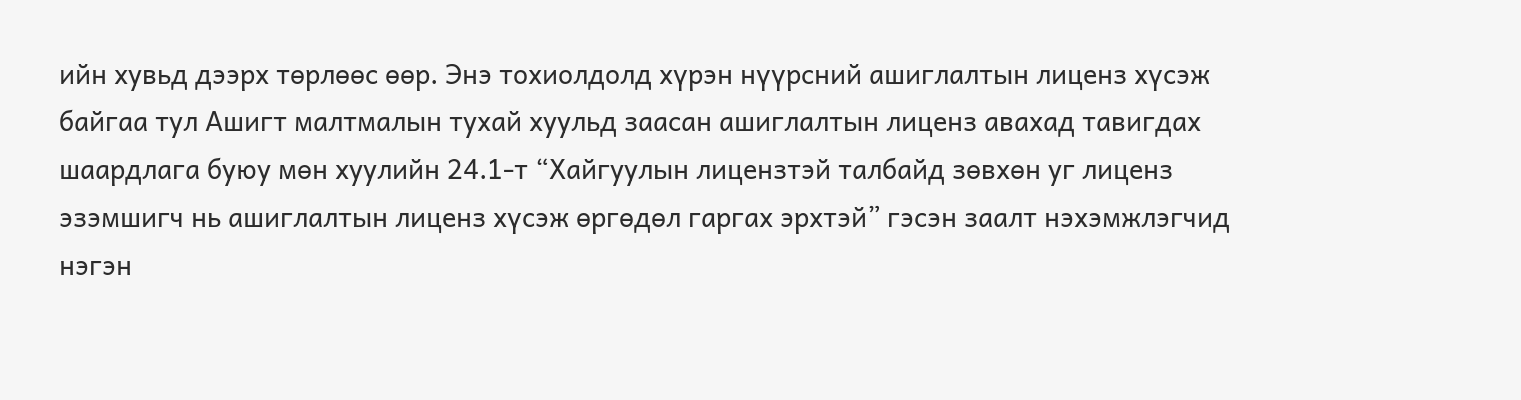ийн хувьд дээрх төрлөөс өөр. Энэ тохиолдолд хүрэн нүүрсний ашиглалтын лиценз хүсэж байгаа тул Ашигт малтмалын тухай хуульд заасан ашиглалтын лиценз авахад тавигдах шаардлага буюу мөн хуулийн 24.1-т “Хайгуулын лицензтэй талбайд зөвхөн уг лиценз эзэмшигч нь ашиглалтын лиценз хүсэж өргөдөл гаргах эрхтэй” гэсэн заалт нэхэмжлэгчид нэгэн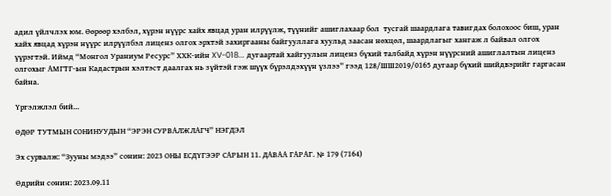адил үйлчлэх юм. Өөрөөр хэлбэл, хүрэн нүүрс хайх явцад уран илрүүлж, түүнийг ашиглахаар бол  тусгай шаардлага тавигдах болохоос биш, уран хайх явцад хүрэн нүүрс илрүүлбэл лиценз олгох эрхтэй захиргааны байгууллага хуульд заасан нөхцөл, шаардлагыг хангаж л байвал олгох үүрэгтэй. Иймд “Монгол Ураниум Ресурс” ХХК-ийн XV-018... дугаартай хайгуулын лиценз бүхий талбайд хүрэн нүүрсний ашиглалтын лиценз олгохыг АМГТГ-ын Кадастрын хэлтэст даалгах нь зүйтэй гэж шүүх бүрэлдэхүүн үзлээ” гээд 128/ШШ2019/0165 дугаар бүхий шийдвэрийг гаргасан байна.

Үргэлжлэл бий...

ӨДӨР ТУТМЫН СОНИНУУДЫН “ЭРЭН СУРВАЛЖЛАГЧ” НЭГДЭЛ

Эх сурвалж: “Зууны мэдээ” сонин: 2023 ОНЫ ЕСДҮГЭЭР САРЫН 11. ДАВАА ГАРАГ. № 179 (7164)

Өдрийн сонин: 2023.09.11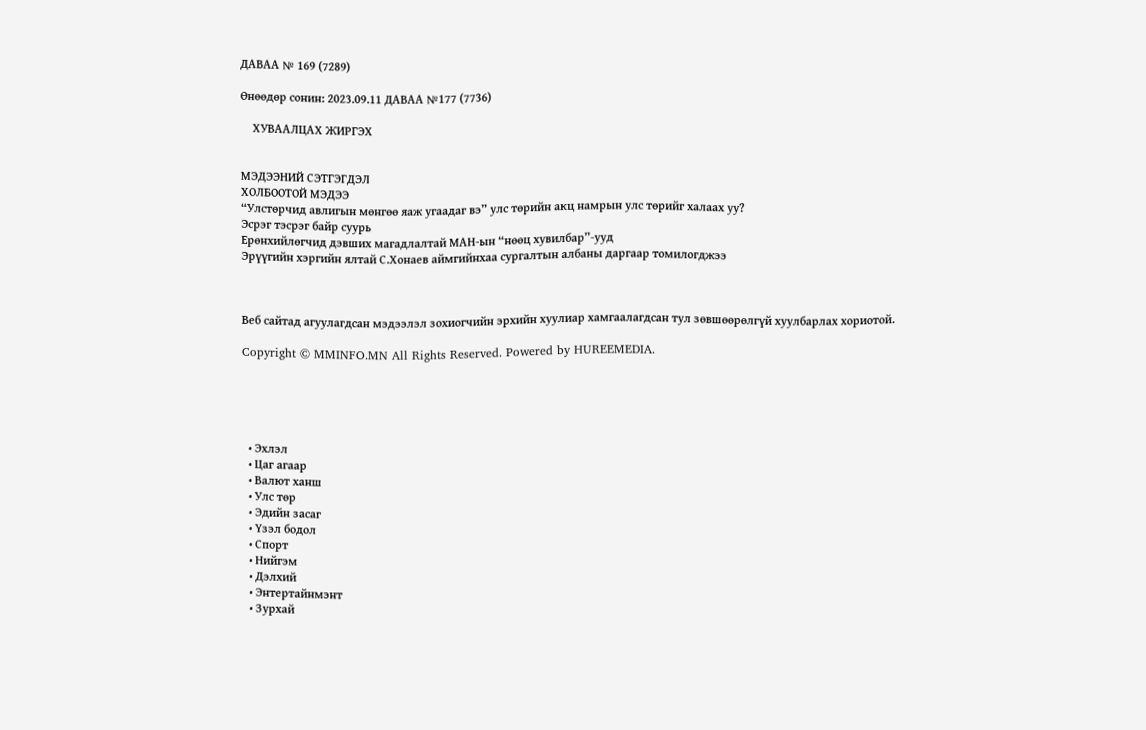ДАВАА № 169 (7289)

Өнөөдөр сонин: 2023.09.11 ДАВАА №177 (7736)

    ХУВААЛЦАХ ЖИРГЭХ


МЭДЭЭНИЙ СЭТГЭГДЭЛ
ХОЛБООТОЙ МЭДЭЭ
“Улстөрчид авлигын мөнгөө яаж угаадаг вэ” улс төрийн акц намрын улс төрийг халаах уу?
Эсрэг тэсрэг байр суурь
Ерөнхийлөгчид дэвших магадлалтай МАН-ын “нөөц хувилбар”-ууд
Эрүүгийн хэргийн ялтай С.Хонаев аймгийнхаа сургалтын албаны даргаар томилогджээ



Веб сайтад агуулагдсан мэдээлэл зохиогчийн эрхийн хуулиар хамгаалагдсан тул зөвшөөрөлгүй хуулбарлах хориотой.

Copyright © MMINFO.MN All Rights Reserved. Powered by HUREEMEDIA.





  • Эхлэл
  • Цаг агаар
  • Валют ханш
  • Улс төр
  • Эдийн засаг
  • Үзэл бодол
  • Спорт
  • Нийгэм
  • Дэлхий
  • Энтертайнмэнт
  • Зурхай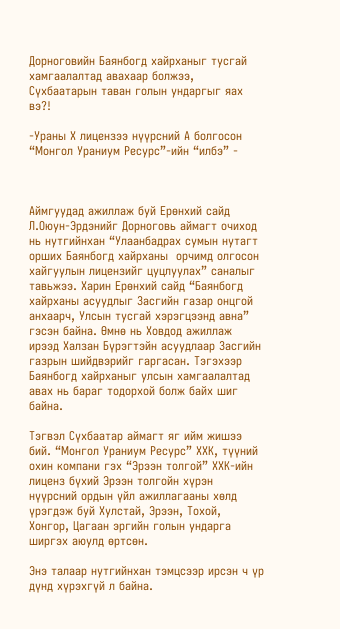Дорноговийн Баянбогд хайрханыг тусгай хамгаалалтад авахаар болжээ, Сүхбаатарын таван голын ундаргыг яах вэ?!

-Ураны Х лицензээ нүүрсний А болгосон “Монгол Ураниум Ресурс”-ийн “илбэ” -



Аймгуудад ажиллаж буй Ерөнхий сайд Л.Оюун-Эрдэнийг Дорноговь аймагт очиход нь нутгийнхан “Улаанбадрах сумын нутагт орших Баянбогд хайрханы  орчимд олгосон хайгуулын лицензийг цуцлуулах” саналыг тавьжээ. Харин Ерөнхий сайд “Баянбогд хайрханы асуудлыг Засгийн газар онцгой анхаарч, Улсын тусгай хэрэгцээнд авна” гэсэн байна. Өмнө нь Ховдод ажиллаж ирээд Халзан Бүрэгтэйн асуудлаар Засгийн газрын шийдвэрийг гаргасан. Тэгэхээр Баянбогд хайрханыг улсын хамгаалалтад авах нь бараг тодорхой болж байх шиг байна.

Тэгвэл Сүхбаатар аймагт яг ийм жишээ бий. “Монгол Ураниум Ресурс” ХХК, түүний охин компани гэх “Эрээн толгой” ХХК-ийн лиценз бүхий Эрээн толгойн хүрэн нүүрсний ордын үйл ажиллагааны хөлд үрэгдэж буй Хулстай, Эрээн, Тохой, Хонгор, Цагаан эргийн голын ундарга ширгэх аюулд өртсөн.

Энэ талаар нутгийнхан тэмцсээр ирсэн ч үр дүнд хүрэхгүй л байна.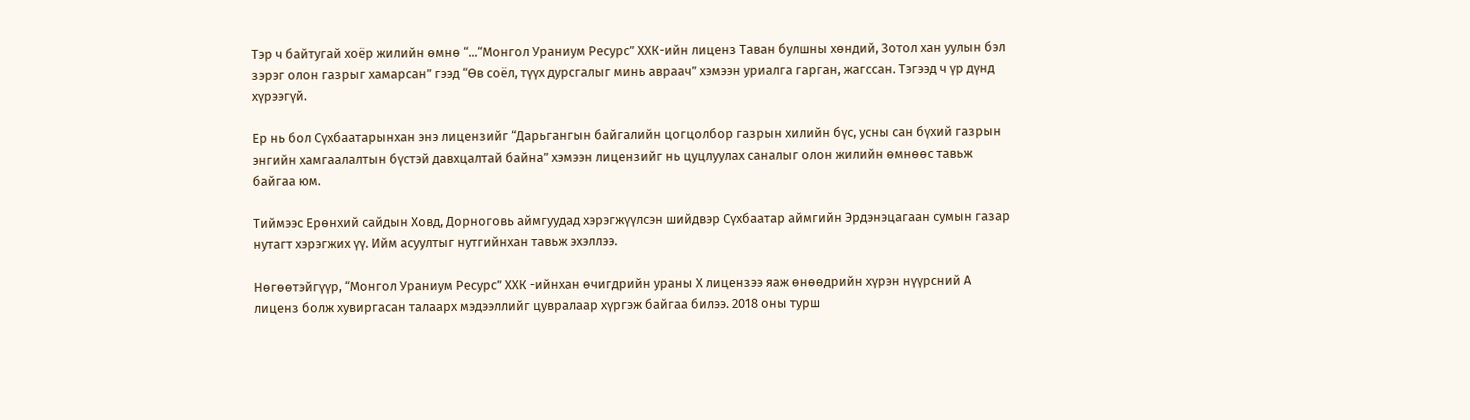Тэр ч байтугай хоёр жилийн өмнө “...“Монгол Ураниум Ресурс” ХХК-ийн лиценз Таван булшны хөндий, Зотол хан уулын бэл зэрэг олон газрыг хамарсан” гээд “Өв соёл, түүх дурсгалыг минь авраач” хэмээн уриалга гарган, жагссан. Тэгээд ч үр дүнд хүрээгүй.

Ер нь бол Сүхбаатарынхан энэ лицензийг “Дарьгангын байгалийн цогцолбор газрын хилийн бүс, усны сан бүхий газрын энгийн хамгаалалтын бүстэй давхцалтай байна” хэмээн лицензийг нь цуцлуулах саналыг олон жилийн өмнөөс тавьж байгаа юм.

Тиймээс Ерөнхий сайдын Ховд, Дорноговь аймгуудад хэрэгжүүлсэн шийдвэр Сүхбаатар аймгийн Эрдэнэцагаан сумын газар нутагт хэрэгжих үү. Ийм асуултыг нутгийнхан тавьж эхэллээ.

Нөгөөтэйгүүр, “Монгол Ураниум Ресурс” ХХК -ийнхан өчигдрийн ураны Х лицензээ яаж өнөөдрийн хүрэн нүүрсний А лиценз болж хувиргасан талаарх мэдээллийг цувралаар хүргэж байгаа билээ. 2018 оны турш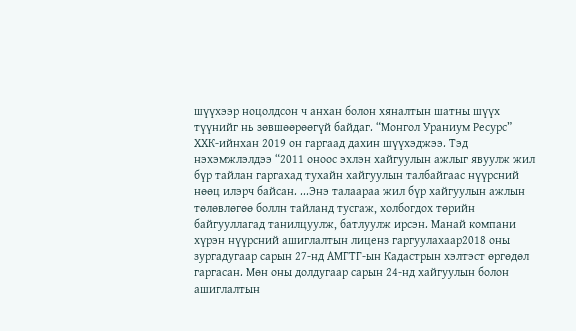шүүхээр ноцолдсон ч анхан болон хяналтын шатны шүүх түүнийг нь зөвшөөрөөгүй байдаг. “Монгол Ураниум Ресурс” ХХК-ийнхан 2019 он гаргаад дахин шүүхэджээ. Тэд нэхэмжлэлдээ “2011 оноос эхлэн хайгуулын ажлыг явуулж жил бүр тайлан гаргахад тухайн хайгуулын талбайгаас нүүрсний нөөц илэрч байсан. ...Энэ талаараа жил бүр хайгуулын ажлын төлөвлөгөө боллн тайланд тусгаж, холбогдох төрийн байгууллагад танилцуулж, батлуулж ирсэн. Манай компани хүрэн нүүрсний ашиглалтын лиценз гаргуулахаар2018 оны зургадугаар сарын 27-нд АМГТГ-ын Кадастрын хэлтэст өргөдөл гаргасан. Мөн оны долдугаар сарын 24-нд хайгуулын болон ашиглалтын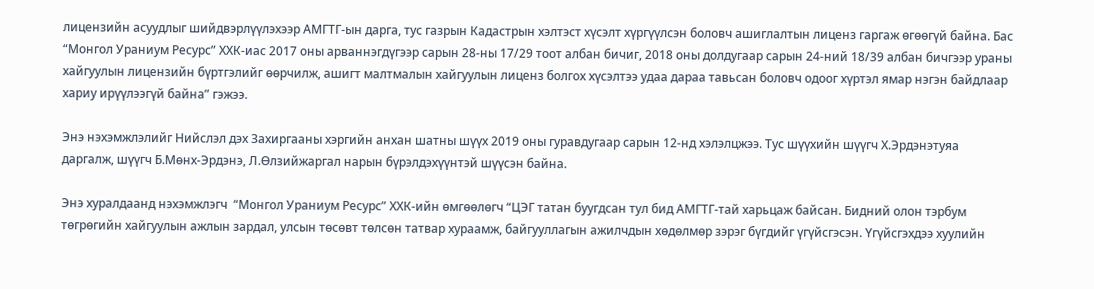лицензийн асуудлыг шийдвэрлүүлэхээр АМГТГ-ын дарга, тус газрын Кадастрын хэлтэст хүсэлт хүргүүлсэн боловч ашиглалтын лиценз гаргаж өгөөгүй байна. Бас “Монгол Ураниум Ресурс” ХХК-иас 2017 оны арваннэгдүгээр сарын 28-ны 17/29 тоот албан бичиг, 2018 оны долдугаар сарын 24-ний 18/39 албан бичгээр ураны хайгуулын лицензийн бүртгэлийг өөрчилж, ашигт малтмалын хайгуулын лиценз болгох хүсэлтээ удаа дараа тавьсан боловч одоог хүртэл ямар нэгэн байдлаар хариу ирүүлээгүй байна” гэжээ.

Энэ нэхэмжлэлийг Нийслэл дэх Захиргааны хэргийн анхан шатны шүүх 2019 оны гуравдугаар сарын 12-нд хэлэлцжээ. Тус шүүхийн шүүгч Х.Эрдэнэтуяа даргалж, шүүгч Б.Мөнх-Эрдэнэ, Л.Өлзийжаргал нарын бүрэлдэхүүнтэй шүүсэн байна.

Энэ хуралдаанд нэхэмжлэгч  “Монгол Ураниум Ресурс” ХХК-ийн өмгөөлөгч “ЦЭГ татан буугдсан тул бид АМГТГ-тай харьцаж байсан. Бидний олон тэрбум төгрөгийн хайгуулын ажлын зардал, улсын төсөвт төлсөн татвар хураамж, байгууллагын ажилчдын хөдөлмөр зэрэг бүгдийг үгүйсгэсэн. Үгүйсгэхдээ хуулийн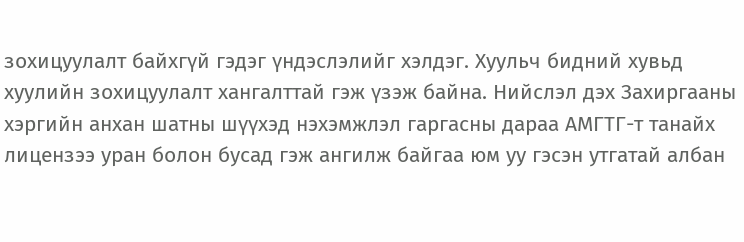зохицуулалт байхгүй гэдэг үндэслэлийг хэлдэг. Хуульч бидний хувьд хуулийн зохицуулалт хангалттай гэж үзэж байна. Нийслэл дэх Захиргааны хэргийн анхан шатны шүүхэд нэхэмжлэл гаргасны дараа АМГТГ-т танайх лицензээ уран болон бусад гэж ангилж байгаа юм уу гэсэн утгатай албан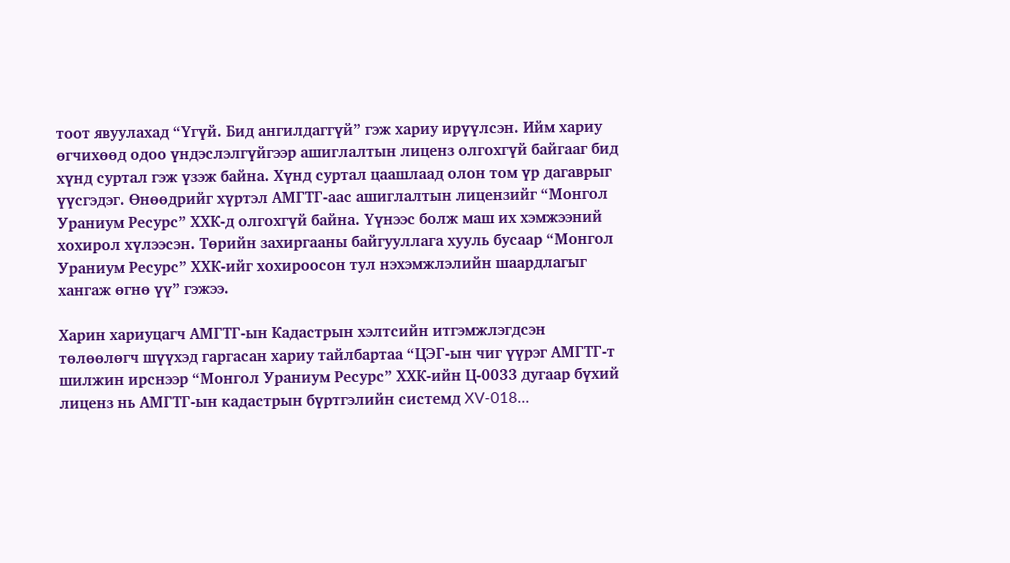тоот явуулахад “Үгүй. Бид ангилдаггүй” гэж хариу ирүүлсэн. Ийм хариу өгчихөөд одоо үндэслэлгүйгээр ашиглалтын лиценз олгохгүй байгааг бид хүнд суртал гэж үзэж байна. Хүнд суртал цаашлаад олон том үр дагаврыг үүсгэдэг. Өнөөдрийг хүртэл АМГТГ-аас ашиглалтын лицензийг “Монгол Ураниум Ресурс” ХХК-д олгохгүй байна. Үүнээс болж маш их хэмжээний хохирол хүлээсэн. Төрийн захиргааны байгууллага хууль бусаар “Монгол Ураниум Ресурс” ХХК-ийг хохироосон тул нэхэмжлэлийн шаардлагыг хангаж өгнө үү” гэжээ.

Харин хариуцагч АМГТГ-ын Кадастрын хэлтсийн итгэмжлэгдсэн төлөөлөгч шүүхэд гаргасан хариу тайлбартаа “ЦЭГ-ын чиг үүрэг АМГТГ-т шилжин ирснээр “Монгол Ураниум Ресурс” ХХК-ийн Ц-0033 дугаар бүхий лиценз нь АМГТГ-ын кадастрын бүртгэлийн системд XV-018...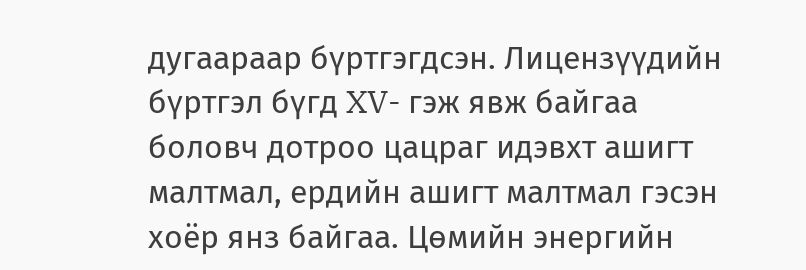дугаараар бүртгэгдсэн. Лицензүүдийн бүртгэл бүгд XV- гэж явж байгаа боловч дотроо цацраг идэвхт ашигт малтмал, ердийн ашигт малтмал гэсэн хоёр янз байгаа. Цөмийн энергийн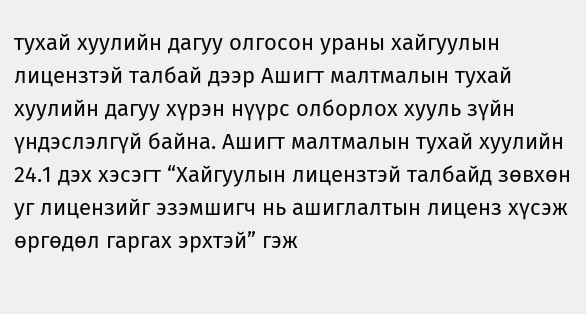тухай хуулийн дагуу олгосон ураны хайгуулын лицензтэй талбай дээр Ашигт малтмалын тухай хуулийн дагуу хүрэн нүүрс олборлох хууль зүйн үндэслэлгүй байна. Ашигт малтмалын тухай хуулийн 24.1 дэх хэсэгт “Хайгуулын лицензтэй талбайд зөвхөн уг лицензийг эзэмшигч нь ашиглалтын лиценз хүсэж өргөдөл гаргах эрхтэй” гэж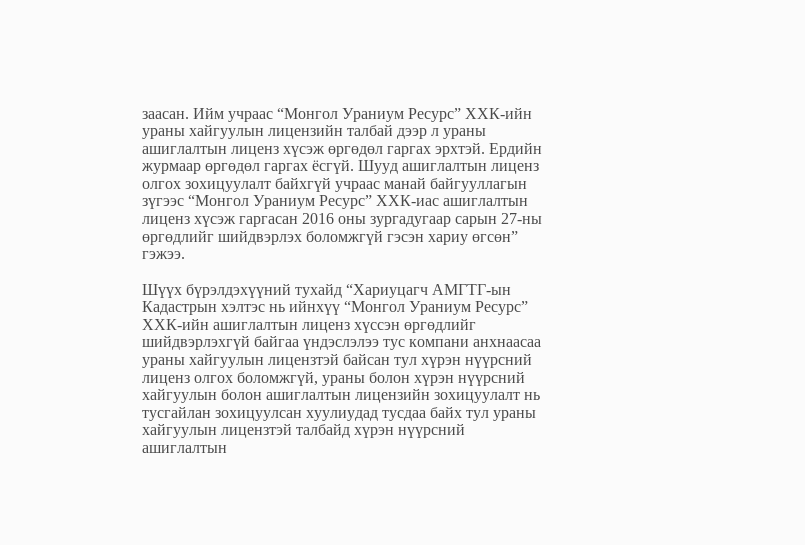заасан. Ийм учраас “Монгол Ураниум Ресурс” ХХК-ийн ураны хайгуулын лицензийн талбай дээр л ураны ашиглалтын лиценз хүсэж өргөдөл гаргах эрхтэй. Ердийн журмаар өргөдөл гаргах ёсгүй. Шууд ашиглалтын лиценз олгох зохицуулалт байхгүй учраас манай байгууллагын зүгээс “Монгол Ураниум Ресурс” ХХК-иас ашиглалтын лиценз хүсэж гаргасан 2016 оны зургадугаар сарын 27-ны өргөдлийг шийдвэрлэх боломжгүй гэсэн хариу өгсөн” гэжээ.

Шүүх бүрэлдэхүүний тухайд “Хариуцагч АМГТГ-ын Кадастрын хэлтэс нь ийнхүү “Монгол Ураниум Ресурс” ХХК-ийн ашиглалтын лиценз хүссэн өргөдлийг шийдвэрлэхгүй байгаа үндэслэлээ тус компани анхнаасаа ураны хайгуулын лицензтэй байсан тул хүрэн нүүрсний лиценз олгох боломжгүй, ураны болон хүрэн нүүрсний хайгуулын болон ашиглалтын лицензийн зохицуулалт нь тусгайлан зохицуулсан хуулиудад тусдаа байх тул ураны хайгуулын лицензтэй талбайд хүрэн нүүрсний ашиглалтын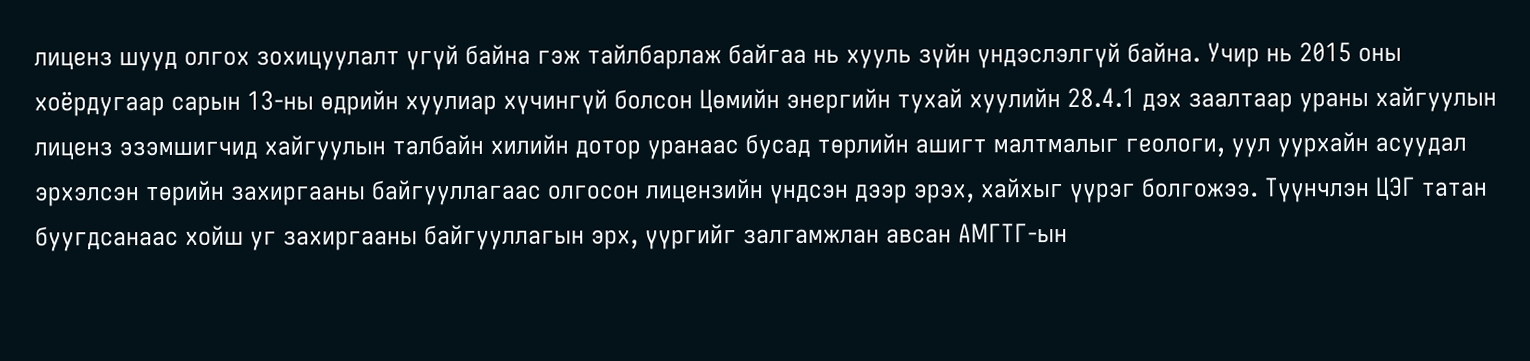лиценз шууд олгох зохицуулалт үгүй байна гэж тайлбарлаж байгаа нь хууль зүйн үндэслэлгүй байна. Учир нь 2015 оны хоёрдугаар сарын 13-ны өдрийн хуулиар хүчингүй болсон Цөмийн энергийн тухай хуулийн 28.4.1 дэх заалтаар ураны хайгуулын лиценз эзэмшигчид хайгуулын талбайн хилийн дотор уранаас бусад төрлийн ашигт малтмалыг геологи, уул уурхайн асуудал эрхэлсэн төрийн захиргааны байгууллагаас олгосон лицензийн үндсэн дээр эрэх, хайхыг үүрэг болгожээ. Түүнчлэн ЦЭГ татан буугдсанаас хойш уг захиргааны байгууллагын эрх, үүргийг залгамжлан авсан АМГТГ-ын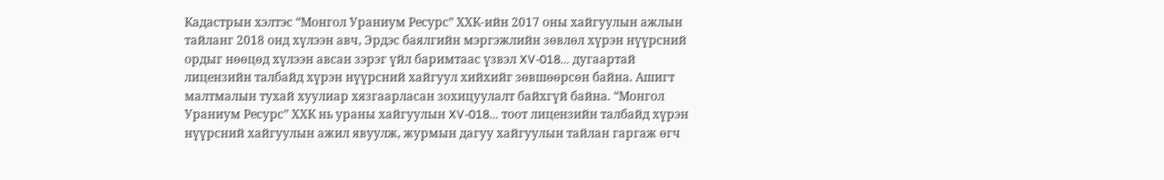Кадастрын хэлтэс “Монгол Ураниум Ресурс” ХХК-ийн 2017 оны хайгуулын ажлын тайланг 2018 онд хүлээн авч, Эрдэс баялгийн мэргэжлийн зөвлөл хүрэн нүүрсний ордыг нөөцөд хүлээн авсан зэрэг үйл баримтаас үзвэл XV-018... дугаартай лицензийн талбайд хүрэн нүүрсний хайгуул хийхийг зөвшөөрсөн байна. Ашигт малтмалын тухай хуулиар хязгаарласан зохицуулалт байхгүй байна. “Монгол Ураниум Ресурс” ХХК нь ураны хайгуулын XV-018... тоот лицензийн талбайд хүрэн нүүрсний хайгуулын ажил явуулж, журмын дагуу хайгуулын тайлан гаргаж өгч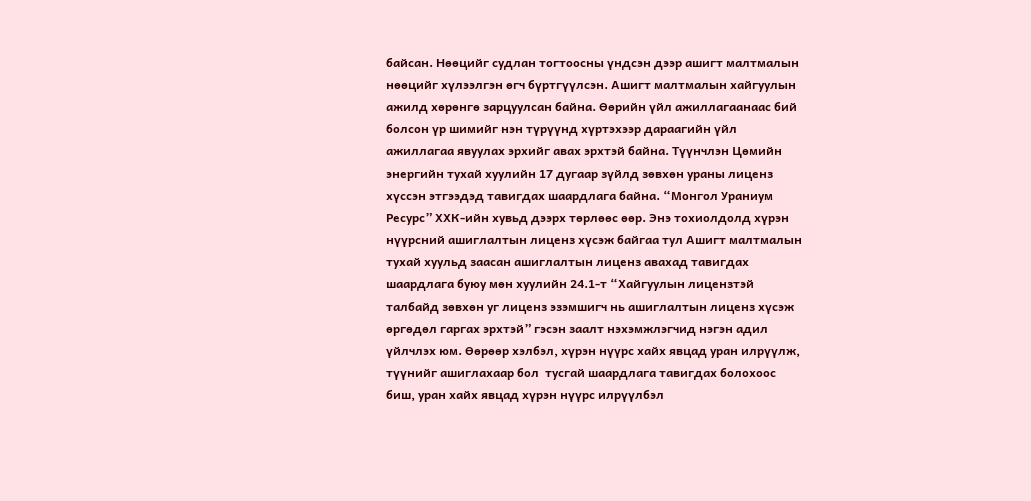байсан. Нөөцийг судлан тогтоосны үндсэн дээр ашигт малтмалын нөөцийг хүлээлгэн өгч бүртгүүлсэн. Ашигт малтмалын хайгуулын ажилд хөрөнгө зарцуулсан байна. Өөрийн үйл ажиллагаанаас бий болсон үр шимийг нэн түрүүнд хүртэхээр дараагийн үйл ажиллагаа явуулах эрхийг авах эрхтэй байна. Түүнчлэн Цөмийн энергийн тухай хуулийн 17 дугаар зүйлд зөвхөн ураны лиценз хүссэн этгээдэд тавигдах шаардлага байна. “Монгол Ураниум Ресурс” ХХК-ийн хувьд дээрх төрлөөс өөр. Энэ тохиолдолд хүрэн нүүрсний ашиглалтын лиценз хүсэж байгаа тул Ашигт малтмалын тухай хуульд заасан ашиглалтын лиценз авахад тавигдах шаардлага буюу мөн хуулийн 24.1-т “Хайгуулын лицензтэй талбайд зөвхөн уг лиценз эзэмшигч нь ашиглалтын лиценз хүсэж өргөдөл гаргах эрхтэй” гэсэн заалт нэхэмжлэгчид нэгэн адил үйлчлэх юм. Өөрөөр хэлбэл, хүрэн нүүрс хайх явцад уран илрүүлж, түүнийг ашиглахаар бол  тусгай шаардлага тавигдах болохоос биш, уран хайх явцад хүрэн нүүрс илрүүлбэл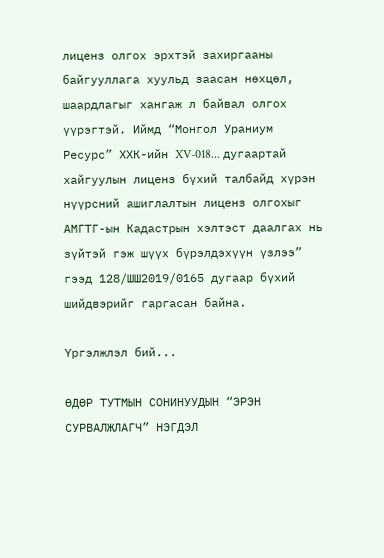лиценз олгох эрхтэй захиргааны байгууллага хуульд заасан нөхцөл, шаардлагыг хангаж л байвал олгох үүрэгтэй. Иймд “Монгол Ураниум Ресурс” ХХК-ийн XV-018... дугаартай хайгуулын лиценз бүхий талбайд хүрэн нүүрсний ашиглалтын лиценз олгохыг АМГТГ-ын Кадастрын хэлтэст даалгах нь зүйтэй гэж шүүх бүрэлдэхүүн үзлээ” гээд 128/ШШ2019/0165 дугаар бүхий шийдвэрийг гаргасан байна.

Үргэлжлэл бий...

ӨДӨР ТУТМЫН СОНИНУУДЫН “ЭРЭН СУРВАЛЖЛАГЧ” НЭГДЭЛ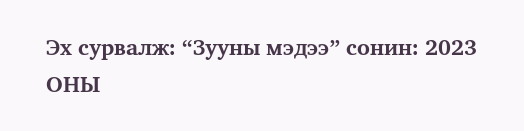Эх сурвалж: “Зууны мэдээ” сонин: 2023 ОНЫ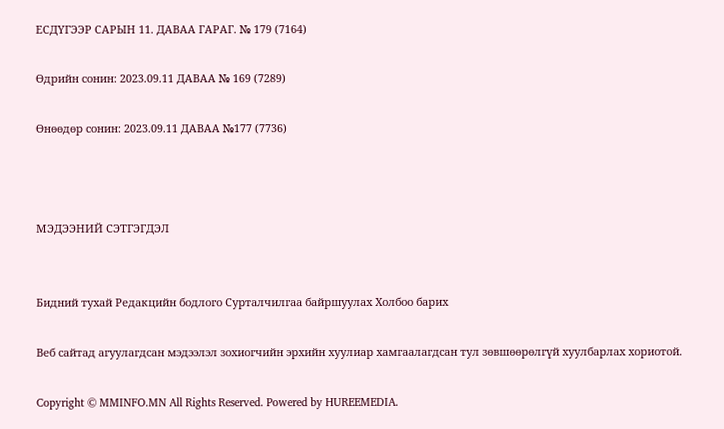ЕСДҮГЭЭР САРЫН 11. ДАВАА ГАРАГ. № 179 (7164)

Өдрийн сонин: 2023.09.11 ДАВАА № 169 (7289)

Өнөөдөр сонин: 2023.09.11 ДАВАА №177 (7736)



МЭДЭЭНИЙ СЭТГЭГДЭЛ


Бидний тухай Редакцийн бодлого Сурталчилгаа байршуулах Холбоо барих

Веб сайтад агуулагдсан мэдээлэл зохиогчийн эрхийн хуулиар хамгаалагдсан тул зөвшөөрөлгүй хуулбарлах хориотой.

Copyright © MMINFO.MN All Rights Reserved. Powered by HUREEMEDIA.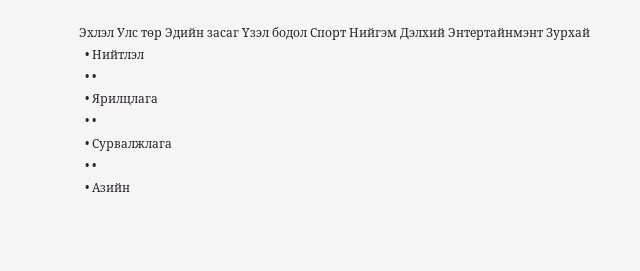Эхлэл Улс төр Эдийн засаг Үзэл бодол Спорт Нийгэм Дэлхий Энтертайнмэнт Зурхай
  • Нийтлэл
  • •
  • Ярилцлага
  • •
  • Сурвалжлага
  • •
  • Азийн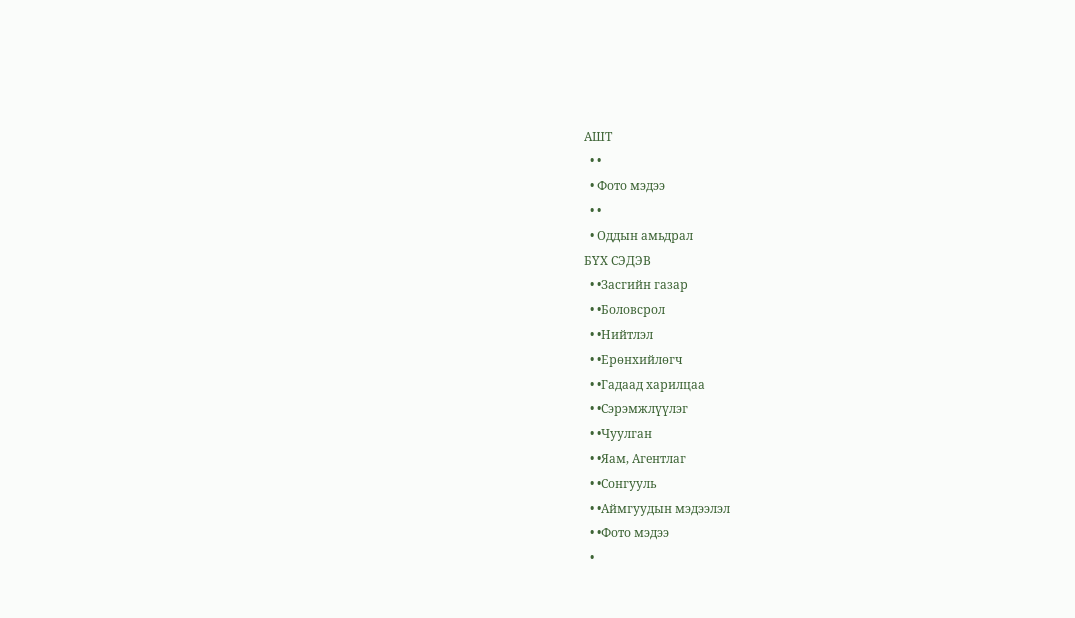АШТ
  • •
  • Фото мэдээ
  • •
  • Оддын амьдрал
БҮХ СЭДЭВ
  • •Засгийн газар
  • •Боловсрол
  • •Нийтлэл
  • •Ерөнхийлөгч
  • •Гадаад харилцаа
  • •Сэрэмжлүүлэг
  • •Чуулган
  • •Яам, Агентлаг
  • •Сонгууль
  • •Аймгуудын мэдээлэл
  • •Фото мэдээ
  •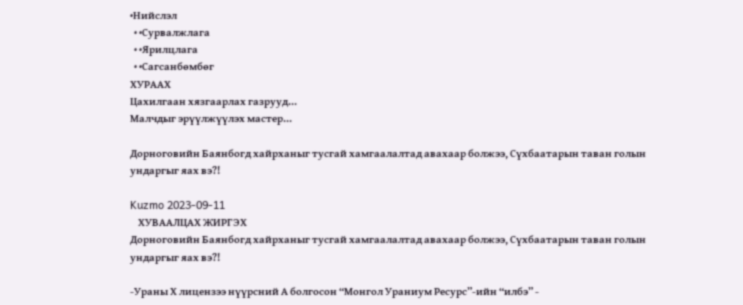•Нийслэл
  • •Сурвалжлага
  • •Ярилцлага
  • •Сагсанбөмбөг
ХУРААХ
Цахилгаан хязгаарлах газрууд...
Малчдыг эрүүлжүүлэх мастер...

Дорноговийн Баянбогд хайрханыг тусгай хамгаалалтад авахаар болжээ, Сүхбаатарын таван голын ундаргыг яах вэ?!

Kuzmo 2023-09-11
    ХУВААЛЦАХ ЖИРГЭХ
Дорноговийн Баянбогд хайрханыг тусгай хамгаалалтад авахаар болжээ, Сүхбаатарын таван голын ундаргыг яах вэ?!

-Ураны Х лицензээ нүүрсний А болгосон “Монгол Ураниум Ресурс”-ийн “илбэ” -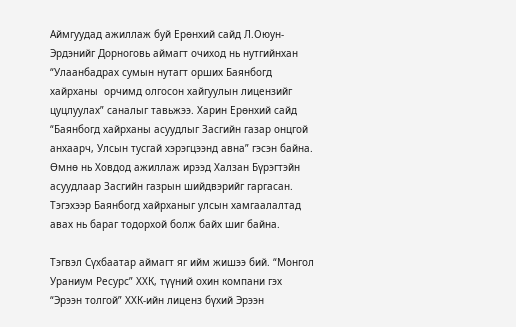Аймгуудад ажиллаж буй Ерөнхий сайд Л.Оюун-Эрдэнийг Дорноговь аймагт очиход нь нутгийнхан “Улаанбадрах сумын нутагт орших Баянбогд хайрханы  орчимд олгосон хайгуулын лицензийг цуцлуулах” саналыг тавьжээ. Харин Ерөнхий сайд “Баянбогд хайрханы асуудлыг Засгийн газар онцгой анхаарч, Улсын тусгай хэрэгцээнд авна” гэсэн байна. Өмнө нь Ховдод ажиллаж ирээд Халзан Бүрэгтэйн асуудлаар Засгийн газрын шийдвэрийг гаргасан. Тэгэхээр Баянбогд хайрханыг улсын хамгаалалтад авах нь бараг тодорхой болж байх шиг байна.

Тэгвэл Сүхбаатар аймагт яг ийм жишээ бий. “Монгол Ураниум Ресурс” ХХК, түүний охин компани гэх “Эрээн толгой” ХХК-ийн лиценз бүхий Эрээн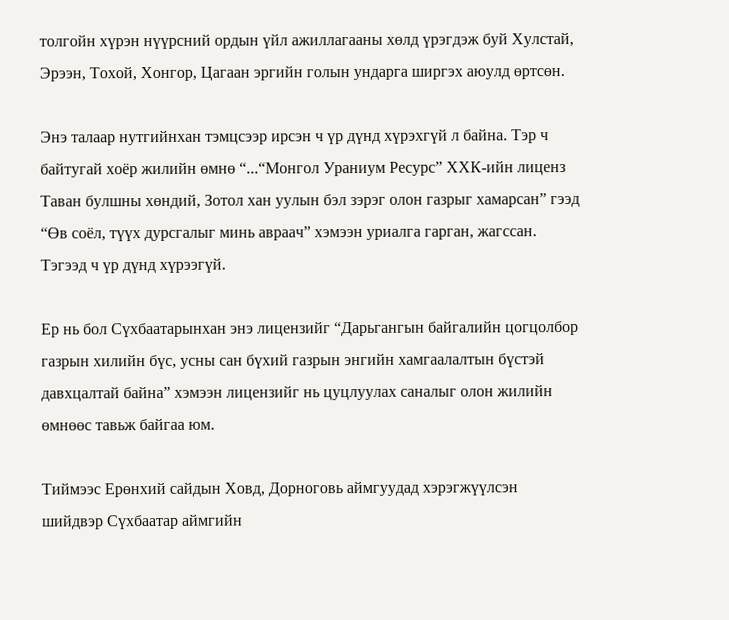толгойн хүрэн нүүрсний ордын үйл ажиллагааны хөлд үрэгдэж буй Хулстай, Эрээн, Тохой, Хонгор, Цагаан эргийн голын ундарга ширгэх аюулд өртсөн.

Энэ талаар нутгийнхан тэмцсээр ирсэн ч үр дүнд хүрэхгүй л байна. Тэр ч байтугай хоёр жилийн өмнө “...“Монгол Ураниум Ресурс” ХХК-ийн лиценз Таван булшны хөндий, Зотол хан уулын бэл зэрэг олон газрыг хамарсан” гээд “Өв соёл, түүх дурсгалыг минь авраач” хэмээн уриалга гарган, жагссан. Тэгээд ч үр дүнд хүрээгүй.

Ер нь бол Сүхбаатарынхан энэ лицензийг “Дарьгангын байгалийн цогцолбор газрын хилийн бүс, усны сан бүхий газрын энгийн хамгаалалтын бүстэй давхцалтай байна” хэмээн лицензийг нь цуцлуулах саналыг олон жилийн өмнөөс тавьж байгаа юм.

Тиймээс Ерөнхий сайдын Ховд, Дорноговь аймгуудад хэрэгжүүлсэн шийдвэр Сүхбаатар аймгийн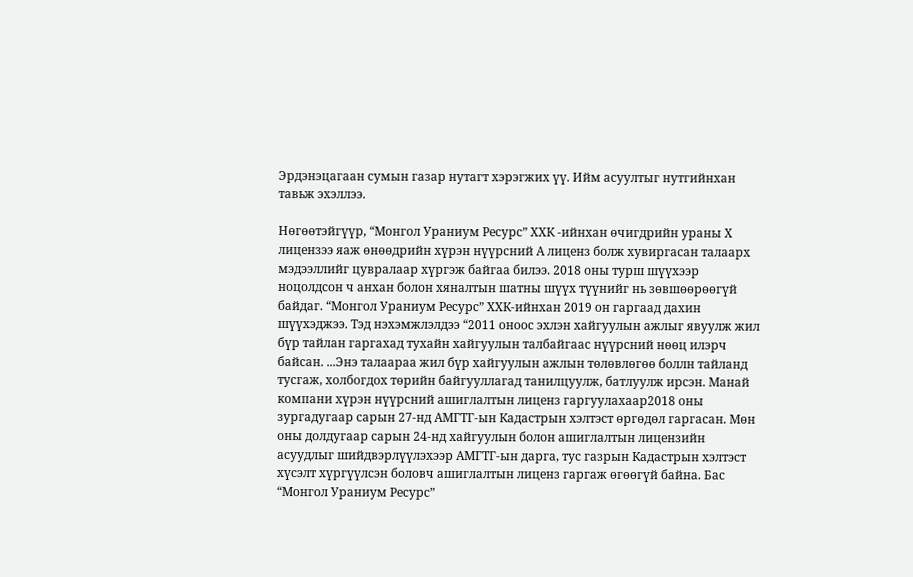Эрдэнэцагаан сумын газар нутагт хэрэгжих үү. Ийм асуултыг нутгийнхан тавьж эхэллээ.

Нөгөөтэйгүүр, “Монгол Ураниум Ресурс” ХХК -ийнхан өчигдрийн ураны Х лицензээ яаж өнөөдрийн хүрэн нүүрсний А лиценз болж хувиргасан талаарх мэдээллийг цувралаар хүргэж байгаа билээ. 2018 оны турш шүүхээр ноцолдсон ч анхан болон хяналтын шатны шүүх түүнийг нь зөвшөөрөөгүй байдаг. “Монгол Ураниум Ресурс” ХХК-ийнхан 2019 он гаргаад дахин шүүхэджээ. Тэд нэхэмжлэлдээ “2011 оноос эхлэн хайгуулын ажлыг явуулж жил бүр тайлан гаргахад тухайн хайгуулын талбайгаас нүүрсний нөөц илэрч байсан. ...Энэ талаараа жил бүр хайгуулын ажлын төлөвлөгөө боллн тайланд тусгаж, холбогдох төрийн байгууллагад танилцуулж, батлуулж ирсэн. Манай компани хүрэн нүүрсний ашиглалтын лиценз гаргуулахаар2018 оны зургадугаар сарын 27-нд АМГТГ-ын Кадастрын хэлтэст өргөдөл гаргасан. Мөн оны долдугаар сарын 24-нд хайгуулын болон ашиглалтын лицензийн асуудлыг шийдвэрлүүлэхээр АМГТГ-ын дарга, тус газрын Кадастрын хэлтэст хүсэлт хүргүүлсэн боловч ашиглалтын лиценз гаргаж өгөөгүй байна. Бас “Монгол Ураниум Ресурс”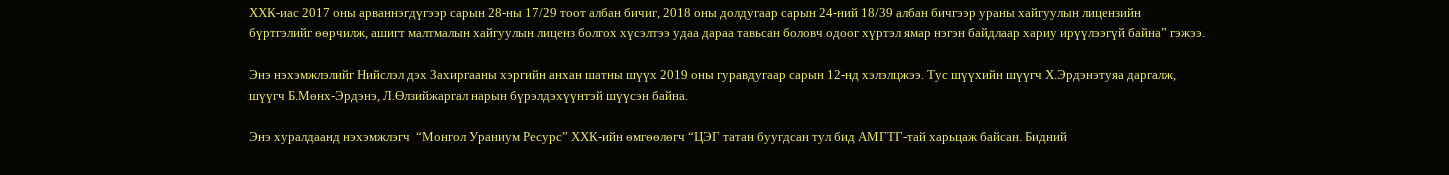ХХК-иас 2017 оны арваннэгдүгээр сарын 28-ны 17/29 тоот албан бичиг, 2018 оны долдугаар сарын 24-ний 18/39 албан бичгээр ураны хайгуулын лицензийн бүртгэлийг өөрчилж, ашигт малтмалын хайгуулын лиценз болгох хүсэлтээ удаа дараа тавьсан боловч одоог хүртэл ямар нэгэн байдлаар хариу ирүүлээгүй байна” гэжээ.

Энэ нэхэмжлэлийг Нийслэл дэх Захиргааны хэргийн анхан шатны шүүх 2019 оны гуравдугаар сарын 12-нд хэлэлцжээ. Тус шүүхийн шүүгч Х.Эрдэнэтуяа даргалж, шүүгч Б.Мөнх-Эрдэнэ, Л.Өлзийжаргал нарын бүрэлдэхүүнтэй шүүсэн байна.

Энэ хуралдаанд нэхэмжлэгч  “Монгол Ураниум Ресурс” ХХК-ийн өмгөөлөгч “ЦЭГ татан буугдсан тул бид АМГТГ-тай харьцаж байсан. Бидний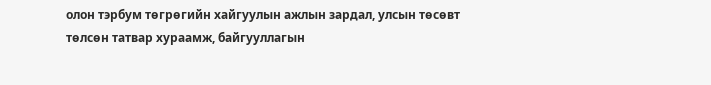олон тэрбум төгрөгийн хайгуулын ажлын зардал, улсын төсөвт төлсөн татвар хураамж, байгууллагын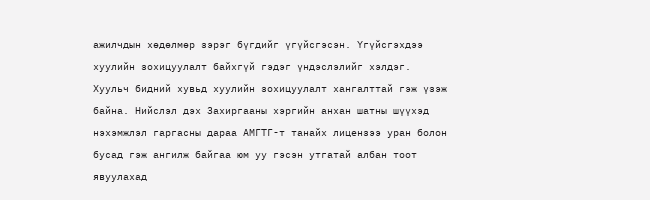ажилчдын хөдөлмөр зэрэг бүгдийг үгүйсгэсэн. Үгүйсгэхдээ хуулийн зохицуулалт байхгүй гэдэг үндэслэлийг хэлдэг. Хуульч бидний хувьд хуулийн зохицуулалт хангалттай гэж үзэж байна. Нийслэл дэх Захиргааны хэргийн анхан шатны шүүхэд нэхэмжлэл гаргасны дараа АМГТГ-т танайх лицензээ уран болон бусад гэж ангилж байгаа юм уу гэсэн утгатай албан тоот явуулахад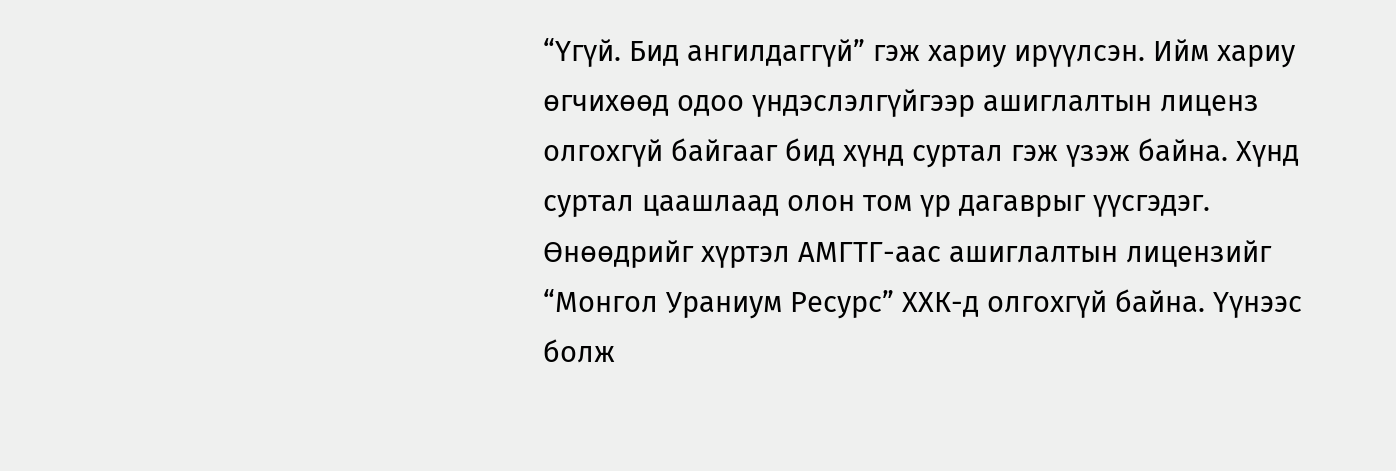“Үгүй. Бид ангилдаггүй” гэж хариу ирүүлсэн. Ийм хариу өгчихөөд одоо үндэслэлгүйгээр ашиглалтын лиценз олгохгүй байгааг бид хүнд суртал гэж үзэж байна. Хүнд суртал цаашлаад олон том үр дагаврыг үүсгэдэг. Өнөөдрийг хүртэл АМГТГ-аас ашиглалтын лицензийг “Монгол Ураниум Ресурс” ХХК-д олгохгүй байна. Үүнээс болж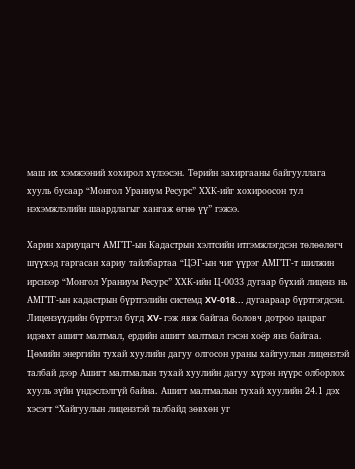маш их хэмжээний хохирол хүлээсэн. Төрийн захиргааны байгууллага хууль бусаар “Монгол Ураниум Ресурс” ХХК-ийг хохироосон тул нэхэмжлэлийн шаардлагыг хангаж өгнө үү” гэжээ.

Харин хариуцагч АМГТГ-ын Кадастрын хэлтсийн итгэмжлэгдсэн төлөөлөгч шүүхэд гаргасан хариу тайлбартаа “ЦЭГ-ын чиг үүрэг АМГТГ-т шилжин ирснээр “Монгол Ураниум Ресурс” ХХК-ийн Ц-0033 дугаар бүхий лиценз нь АМГТГ-ын кадастрын бүртгэлийн системд XV-018... дугаараар бүртгэгдсэн. Лицензүүдийн бүртгэл бүгд XV- гэж явж байгаа боловч дотроо цацраг идэвхт ашигт малтмал, ердийн ашигт малтмал гэсэн хоёр янз байгаа. Цөмийн энергийн тухай хуулийн дагуу олгосон ураны хайгуулын лицензтэй талбай дээр Ашигт малтмалын тухай хуулийн дагуу хүрэн нүүрс олборлох хууль зүйн үндэслэлгүй байна. Ашигт малтмалын тухай хуулийн 24.1 дэх хэсэгт “Хайгуулын лицензтэй талбайд зөвхөн уг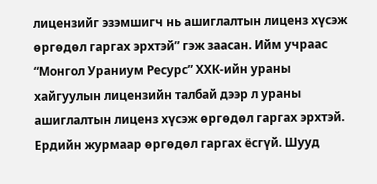лицензийг эзэмшигч нь ашиглалтын лиценз хүсэж өргөдөл гаргах эрхтэй” гэж заасан. Ийм учраас “Монгол Ураниум Ресурс” ХХК-ийн ураны хайгуулын лицензийн талбай дээр л ураны ашиглалтын лиценз хүсэж өргөдөл гаргах эрхтэй. Ердийн журмаар өргөдөл гаргах ёсгүй. Шууд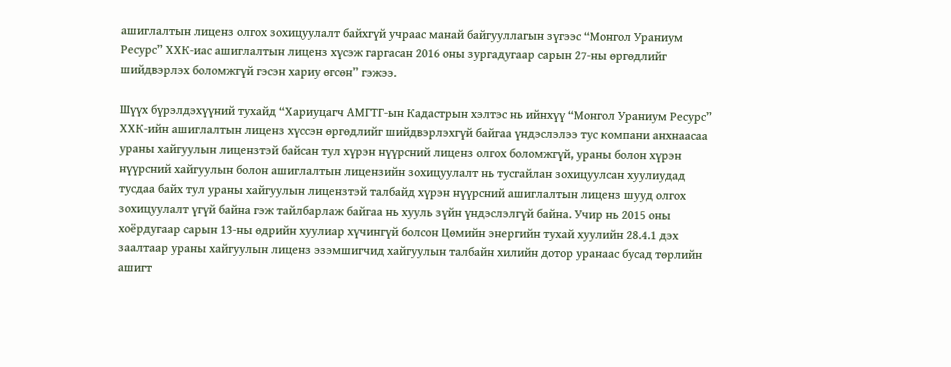ашиглалтын лиценз олгох зохицуулалт байхгүй учраас манай байгууллагын зүгээс “Монгол Ураниум Ресурс” ХХК-иас ашиглалтын лиценз хүсэж гаргасан 2016 оны зургадугаар сарын 27-ны өргөдлийг шийдвэрлэх боломжгүй гэсэн хариу өгсөн” гэжээ.

Шүүх бүрэлдэхүүний тухайд “Хариуцагч АМГТГ-ын Кадастрын хэлтэс нь ийнхүү “Монгол Ураниум Ресурс” ХХК-ийн ашиглалтын лиценз хүссэн өргөдлийг шийдвэрлэхгүй байгаа үндэслэлээ тус компани анхнаасаа ураны хайгуулын лицензтэй байсан тул хүрэн нүүрсний лиценз олгох боломжгүй, ураны болон хүрэн нүүрсний хайгуулын болон ашиглалтын лицензийн зохицуулалт нь тусгайлан зохицуулсан хуулиудад тусдаа байх тул ураны хайгуулын лицензтэй талбайд хүрэн нүүрсний ашиглалтын лиценз шууд олгох зохицуулалт үгүй байна гэж тайлбарлаж байгаа нь хууль зүйн үндэслэлгүй байна. Учир нь 2015 оны хоёрдугаар сарын 13-ны өдрийн хуулиар хүчингүй болсон Цөмийн энергийн тухай хуулийн 28.4.1 дэх заалтаар ураны хайгуулын лиценз эзэмшигчид хайгуулын талбайн хилийн дотор уранаас бусад төрлийн ашигт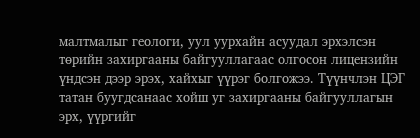малтмалыг геологи, уул уурхайн асуудал эрхэлсэн төрийн захиргааны байгууллагаас олгосон лицензийн үндсэн дээр эрэх, хайхыг үүрэг болгожээ. Түүнчлэн ЦЭГ татан буугдсанаас хойш уг захиргааны байгууллагын эрх, үүргийг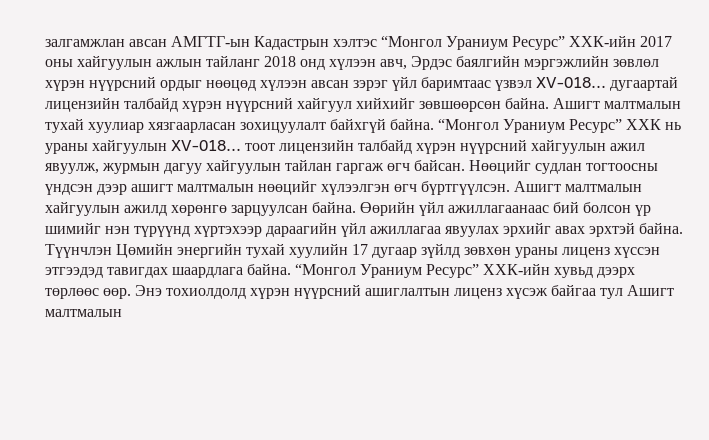залгамжлан авсан АМГТГ-ын Кадастрын хэлтэс “Монгол Ураниум Ресурс” ХХК-ийн 2017 оны хайгуулын ажлын тайланг 2018 онд хүлээн авч, Эрдэс баялгийн мэргэжлийн зөвлөл хүрэн нүүрсний ордыг нөөцөд хүлээн авсан зэрэг үйл баримтаас үзвэл XV-018... дугаартай лицензийн талбайд хүрэн нүүрсний хайгуул хийхийг зөвшөөрсөн байна. Ашигт малтмалын тухай хуулиар хязгаарласан зохицуулалт байхгүй байна. “Монгол Ураниум Ресурс” ХХК нь ураны хайгуулын XV-018... тоот лицензийн талбайд хүрэн нүүрсний хайгуулын ажил явуулж, журмын дагуу хайгуулын тайлан гаргаж өгч байсан. Нөөцийг судлан тогтоосны үндсэн дээр ашигт малтмалын нөөцийг хүлээлгэн өгч бүртгүүлсэн. Ашигт малтмалын хайгуулын ажилд хөрөнгө зарцуулсан байна. Өөрийн үйл ажиллагаанаас бий болсон үр шимийг нэн түрүүнд хүртэхээр дараагийн үйл ажиллагаа явуулах эрхийг авах эрхтэй байна. Түүнчлэн Цөмийн энергийн тухай хуулийн 17 дугаар зүйлд зөвхөн ураны лиценз хүссэн этгээдэд тавигдах шаардлага байна. “Монгол Ураниум Ресурс” ХХК-ийн хувьд дээрх төрлөөс өөр. Энэ тохиолдолд хүрэн нүүрсний ашиглалтын лиценз хүсэж байгаа тул Ашигт малтмалын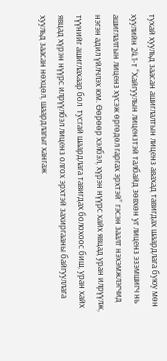тухай хуульд заасан ашиглалтын лиценз авахад тавигдах шаардлага буюу мөн хуулийн 24.1-т “Хайгуулын лицензтэй талбайд зөвхөн уг лиценз эзэмшигч нь ашиглалтын лиценз хүсэж өргөдөл гаргах эрхтэй” гэсэн заалт нэхэмжлэгчид нэгэн адил үйлчлэх юм. Өөрөөр хэлбэл, хүрэн нүүрс хайх явцад уран илрүүлж, түүнийг ашиглахаар бол  тусгай шаардлага тавигдах болохоос биш, уран хайх явцад хүрэн нүүрс илрүүлбэл лиценз олгох эрхтэй захиргааны байгууллага хуульд заасан нөхцөл, шаардлагыг хангаж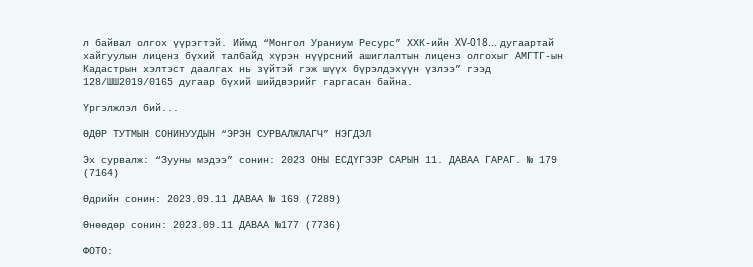л байвал олгох үүрэгтэй. Иймд “Монгол Ураниум Ресурс” ХХК-ийн XV-018... дугаартай хайгуулын лиценз бүхий талбайд хүрэн нүүрсний ашиглалтын лиценз олгохыг АМГТГ-ын Кадастрын хэлтэст даалгах нь зүйтэй гэж шүүх бүрэлдэхүүн үзлээ” гээд 128/ШШ2019/0165 дугаар бүхий шийдвэрийг гаргасан байна.

Үргэлжлэл бий...

ӨДӨР ТУТМЫН СОНИНУУДЫН “ЭРЭН СУРВАЛЖЛАГЧ” НЭГДЭЛ

Эх сурвалж: “Зууны мэдээ” сонин: 2023 ОНЫ ЕСДҮГЭЭР САРЫН 11. ДАВАА ГАРАГ. № 179 (7164)

Өдрийн сонин: 2023.09.11 ДАВАА № 169 (7289)

Өнөөдөр сонин: 2023.09.11 ДАВАА №177 (7736)

ФОТО: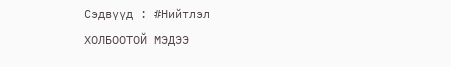Сэдвүүд : #Нийтлэл
ХОЛБООТОЙ МЭДЭЭ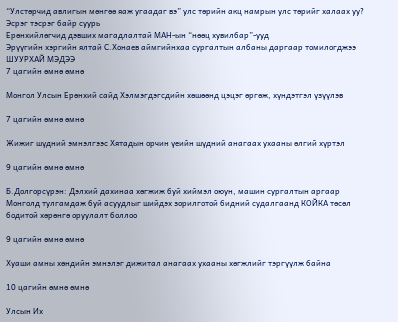“Улстөрчид авлигын мөнгөө яаж угаадаг вэ” улс төрийн акц намрын улс төрийг халаах уу?
Эсрэг тэсрэг байр суурь
Ерөнхийлөгчид дэвших магадлалтай МАН-ын “нөөц хувилбар”-ууд
Эрүүгийн хэргийн ялтай С.Хонаев аймгийнхаа сургалтын албаны даргаар томилогджээ
ШУУРХАЙ МЭДЭЭ
7 цагийн өмнө өмнө

Монгол Улсын Ерөнхий сайд Хэлмэгдэгсдийн хөшөөнд цэцэг өргөж, хүндэтгэл үзүүлэв

7 цагийн өмнө өмнө

Жижиг шүдний эмнэлгээс Хятадын орчин үеийн шүдний анагаах ухааны өлгий хүртэл

9 цагийн өмнө өмнө

Б.Долгорсүрэн: Дэлхий дахинаа хөгжиж буй хиймэл оюун, машин сургалтын аргаар Монголд тулгамдаж буй асуудлыг шийдэх зорилготой бидний судалгаанд КОЙКА төсөл бодитой хөрөнгө оруулалт боллоо

9 цагийн өмнө өмнө

Хуаши амны хөндийн эмнэлэг дижитал анагаах ухааны хөгжлийг тэргүүлж байна

10 цагийн өмнө өмнө

Улсын Их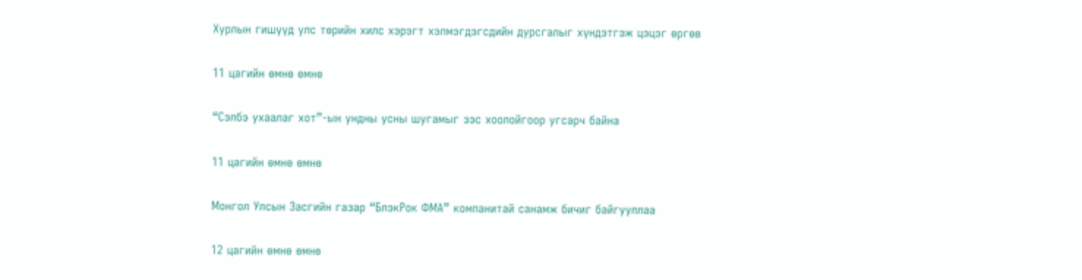Хурлын гишүүд улс төрийн хилс хэрэгт хэлмэгдэгсдийн дурсгалыг хүндэтгэж цэцэг өргөв

11 цагийн өмнө өмнө

“Сэлбэ ухаалаг хот”-ын ундны усны шугамыг зэс хоолойгоор угсарч байна

11 цагийн өмнө өмнө

Монгол Улсын Засгийн газар “БлэкРок ФМА” компанитай санамж бичиг байгууллаа

12 цагийн өмнө өмнө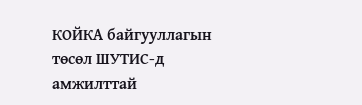КОЙКА байгууллагын төсөл ШУТИС-д амжилттай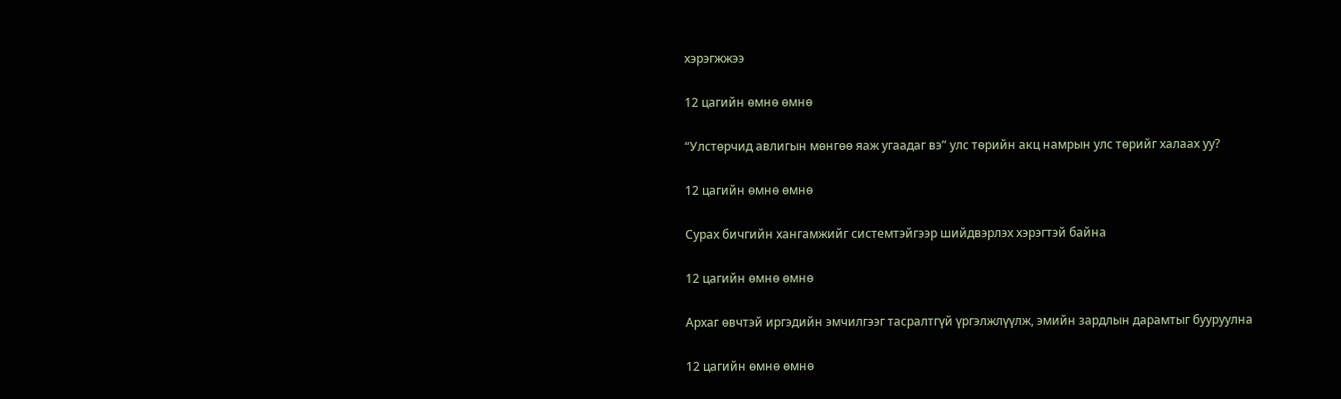хэрэгжжээ

12 цагийн өмнө өмнө

“Улстөрчид авлигын мөнгөө яаж угаадаг вэ” улс төрийн акц намрын улс төрийг халаах уу?

12 цагийн өмнө өмнө

Сурах бичгийн хангамжийг системтэйгээр шийдвэрлэх хэрэгтэй байна

12 цагийн өмнө өмнө

Архаг өвчтэй иргэдийн эмчилгээг тасралтгүй үргэлжлүүлж, эмийн зардлын дарамтыг бууруулна

12 цагийн өмнө өмнө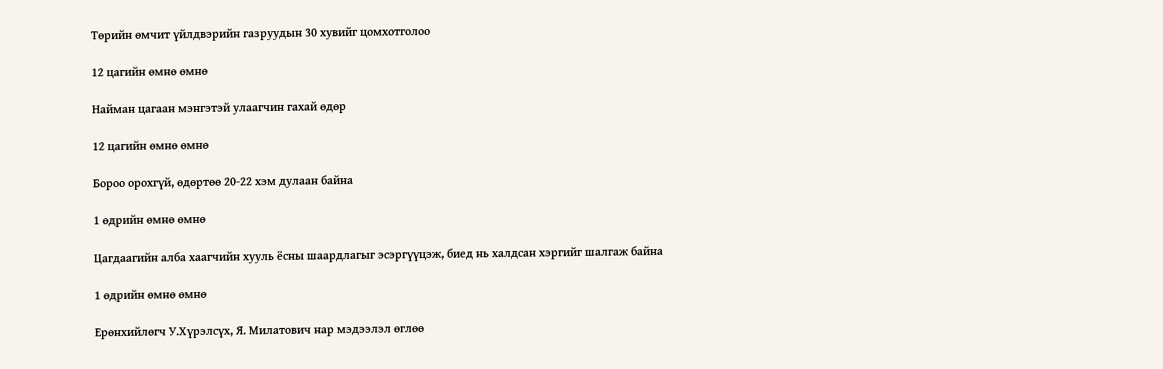Төрийн өмчит үйлдвэрийн газруудын 30 хувийг цомхотголоо

12 цагийн өмнө өмнө

Найман цагаан мэнгэтэй улаагчин гахай өдөр

12 цагийн өмнө өмнө

Бороо орохгүй, өдөртөө 20-22 хэм дулаан байна

1 өдрийн өмнө өмнө

Цагдаагийн алба хаагчийн хууль ёсны шаардлагыг эсэргүүцэж, биед нь халдсан хэргийг шалгаж байна

1 өдрийн өмнө өмнө

Ерөнхийлөгч У.Хүрэлсүх, Я. Милатович нар мэдээлэл өглөө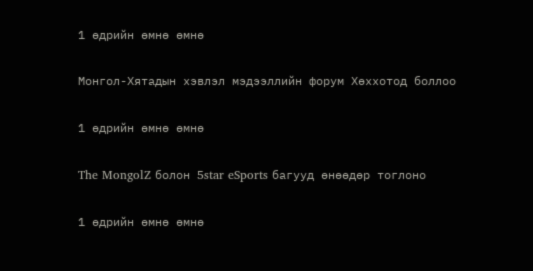1 өдрийн өмнө өмнө

Монгол-Хятадын хэвлэл мэдээллийн форум Хөххотод боллоо

1 өдрийн өмнө өмнө

The MongolZ болон 5star eSports багууд өнөөдөр тоглоно

1 өдрийн өмнө өмнө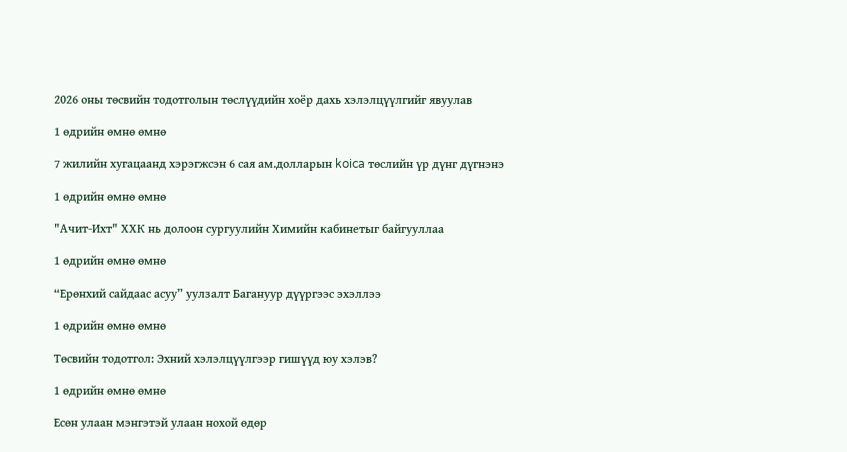2026 оны төсвийн тодотголын төслүүдийн хоёр дахь хэлэлцүүлгийг явуулав

1 өдрийн өмнө өмнө

7 жилийн хугацаанд хэрэгжсэн 6 сая ам.долларын koica төслийн үр дүнг дүгнэнэ

1 өдрийн өмнө өмнө

"Ачит-Ихт" ХХК нь долоон сургуулийн Химийн кабинетыг байгууллаа

1 өдрийн өмнө өмнө

“Ерөнхий сайдаас асуу” уулзалт Багануур дүүргээс эхэллээ

1 өдрийн өмнө өмнө

Төсвийн тодотгол: Эхний хэлэлцүүлгээр гишүүд юу хэлэв?

1 өдрийн өмнө өмнө

Есөн улаан мэнгэтэй улаан нохой өдөр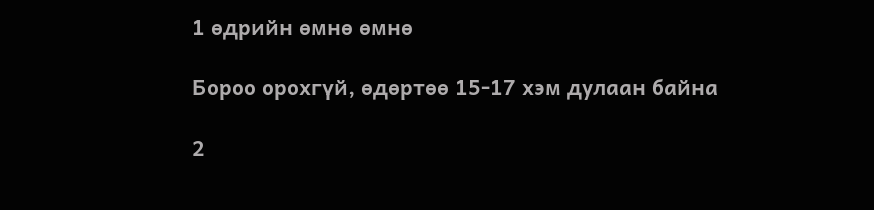1 өдрийн өмнө өмнө

Бороо орохгүй, өдөртөө 15-17 хэм дулаан байна

2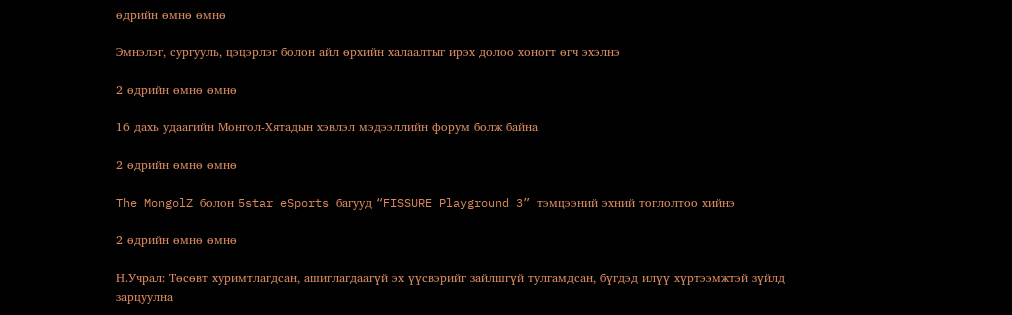өдрийн өмнө өмнө

Эмнэлэг, сургууль, цэцэрлэг болон айл өрхийн халаалтыг ирэх долоо хоногт өгч эхэлнэ

2 өдрийн өмнө өмнө

16 дахь удаагийн Монгол-Хятадын хэвлэл мэдээллийн форум болж байна

2 өдрийн өмнө өмнө

The MongolZ болон 5star eSports багууд “FISSURE Playground 3” тэмцээний эхний тоглолтоо хийнэ

2 өдрийн өмнө өмнө

Н.Учрал: Төсөвт хуримтлагдсан, ашиглагдаагүй эх үүсвэрийг зайлшгүй тулгамдсан, бүгдэд илүү хүртээмжтэй зүйлд зарцуулна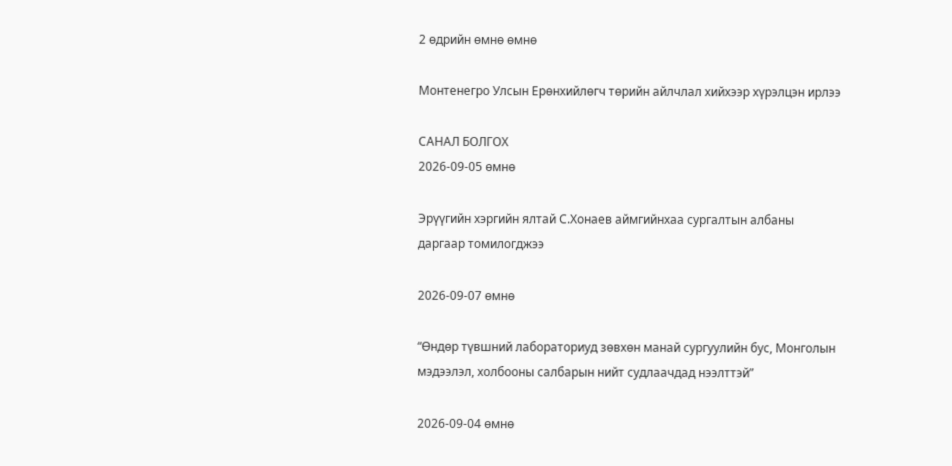2 өдрийн өмнө өмнө

Монтенегро Улсын Ерөнхийлөгч төрийн айлчлал хийхээр хүрэлцэн ирлээ

САНАЛ БОЛГОХ
2026-09-05 өмнө

Эрүүгийн хэргийн ялтай С.Хонаев аймгийнхаа сургалтын албаны даргаар томилогджээ

2026-09-07 өмнө

“Өндөр түвшний лабораториуд зөвхөн манай сургуулийн бус, Монголын мэдээлэл, холбооны салбарын нийт судлаачдад нээлттэй”

2026-09-04 өмнө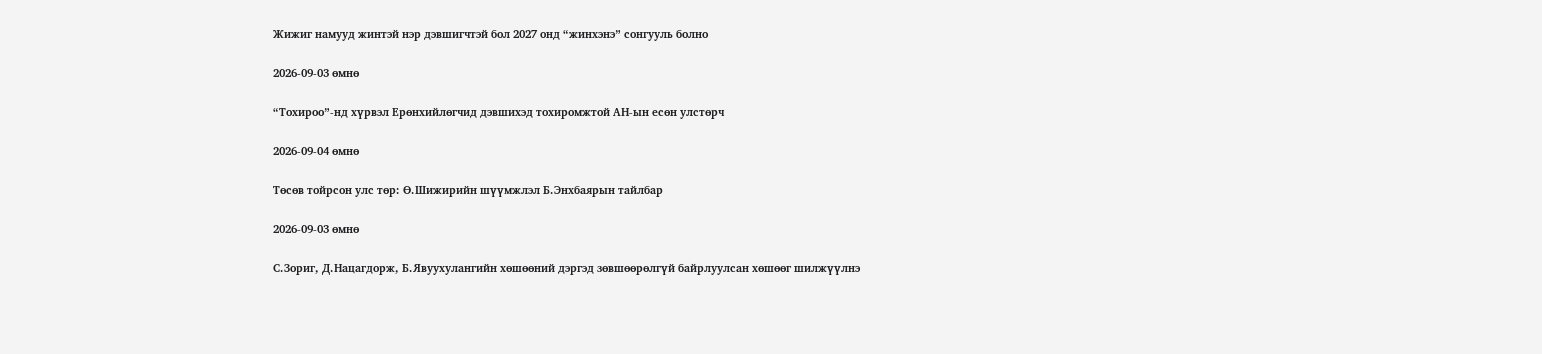Жижиг намууд жинтэй нэр дэвшигчтэй бол 2027 онд “жинхэнэ” сонгууль болно

2026-09-03 өмнө

“Тохироо”-нд хүрвэл Ерөнхийлөгчид дэвшихэд тохиромжтой АН-ын есөн улстөрч

2026-09-04 өмнө

Төсөв тойрсон улс төр: Ө.Шижирийн шүүмжлэл Б.Энхбаярын тайлбар

2026-09-03 өмнө

С.Зориг, Д.Нацагдорж, Б.Явуухулангийн хөшөөний дэргэд зөвшөөрөлгүй байрлуулсан хөшөөг шилжүүлнэ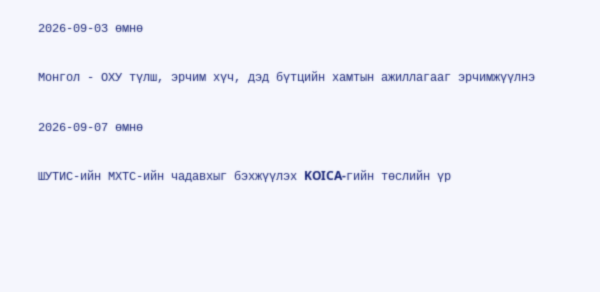2026-09-03 өмнө

Монгол - ОХУ түлш, эрчим хүч, дэд бүтцийн хамтын ажиллагааг эрчимжүүлнэ

2026-09-07 өмнө

ШУТИС-ийн МХТС-ийн чадавхыг бэхжүүлэх KOICA-гийн төслийн үр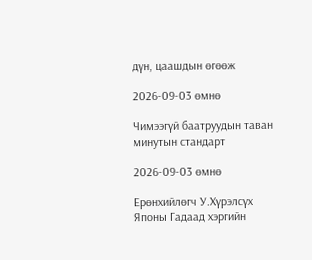дүн, цаашдын өгөөж

2026-09-03 өмнө

Чимээгүй баатруудын таван минутын стандарт

2026-09-03 өмнө

Ерөнхийлөгч У.Хүрэлсүх Японы Гадаад хэргийн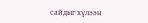сайдыг хүлээн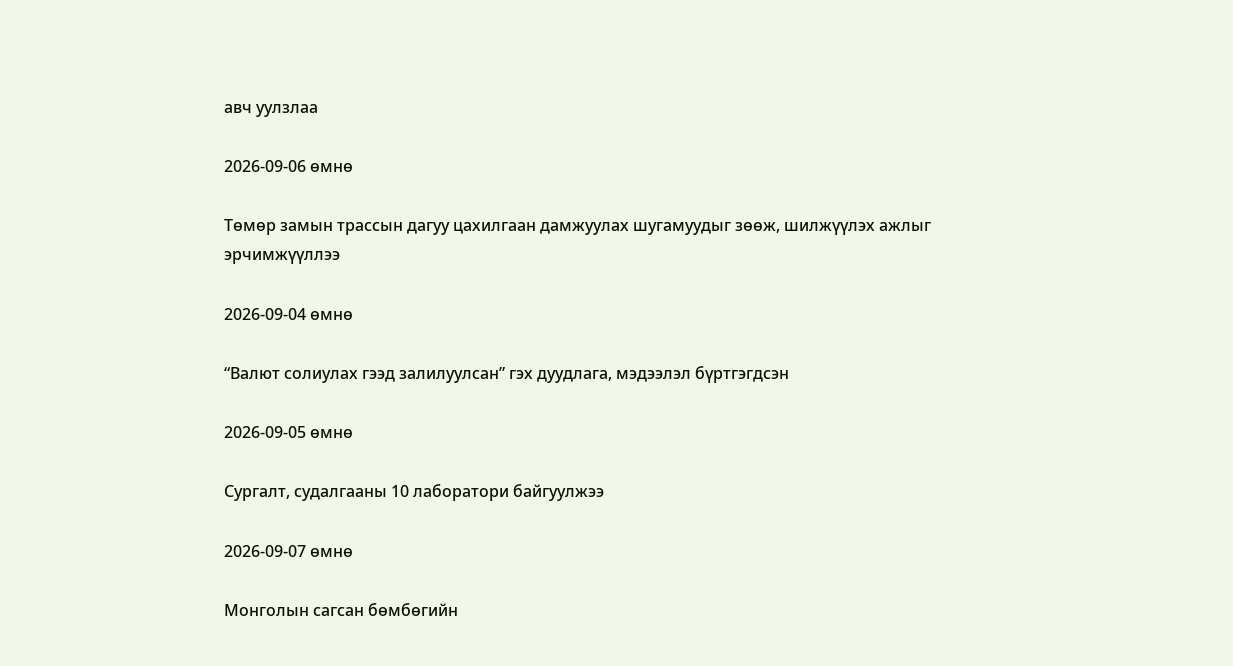авч уулзлаа

2026-09-06 өмнө

Төмөр замын трассын дагуу цахилгаан дамжуулах шугамуудыг зөөж, шилжүүлэх ажлыг эрчимжүүллээ

2026-09-04 өмнө

“Валют солиулах гээд залилуулсан” гэх дуудлага, мэдээлэл бүртгэгдсэн

2026-09-05 өмнө

Сургалт, судалгааны 10 лаборатори байгуулжээ

2026-09-07 өмнө

Монголын сагсан бөмбөгийн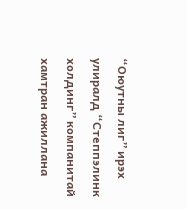“Оюутны лиг” ирэх улиралд “Степпэлинк холдинг” компанитай хамтран ажиллана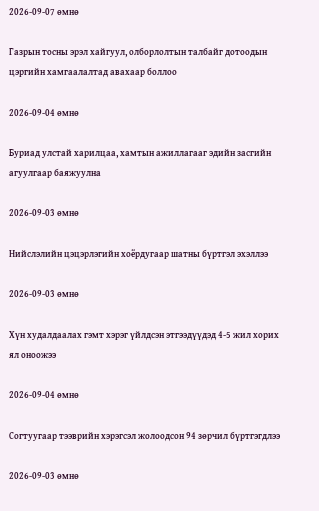2026-09-07 өмнө

Газрын тосны эрэл хайгуул, олборлолтын талбайг дотоодын цэргийн хамгаалалтад авахаар боллоо

2026-09-04 өмнө

Буриад улстай харилцаа, хамтын ажиллагааг эдийн засгийн агуулгаар баяжуулна

2026-09-03 өмнө

Нийслэлийн цэцэрлэгийн хоёрдугаар шатны бүртгэл эхэллээ

2026-09-03 өмнө

Хүн худалдаалах гэмт хэрэг үйлдсэн этгээдүүдэд 4-5 жил хорих ял оноожээ

2026-09-04 өмнө

Согтуугаар тээврийн хэрэгсэл жолоодсон 94 зөрчил бүртгэгдлээ

2026-09-03 өмнө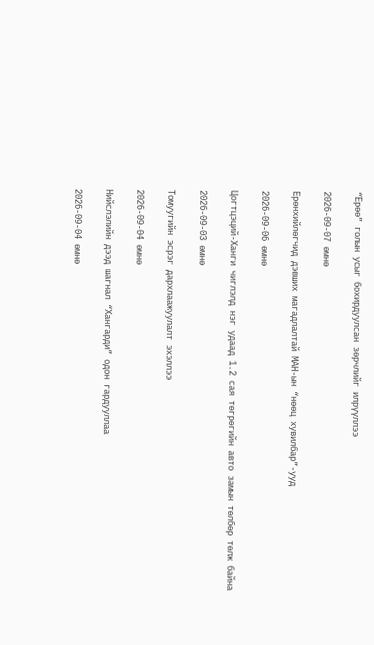“Ерөө” голын усыг бохирдуулсан зөрчлийг илрүүллээ

2026-09-07 өмнө

Ерөнхийлөгчид дэвших магадлалтай МАН-ын “нөөц хувилбар”-ууд

2026-09-06 өмнө

Цогтцэций-Ханги чиглэлд нэг удаад 1.2 сая төгрөгийн авто замын төлбөр төлж байна

2026-09-03 өмнө

Томуугийн эсрэг дархлаажуулалт эхэллээ

2026-09-04 өмнө

Нийслэлийн дээд шагнал “Хангарди” одон гардууллаа

2026-09-04 өмнө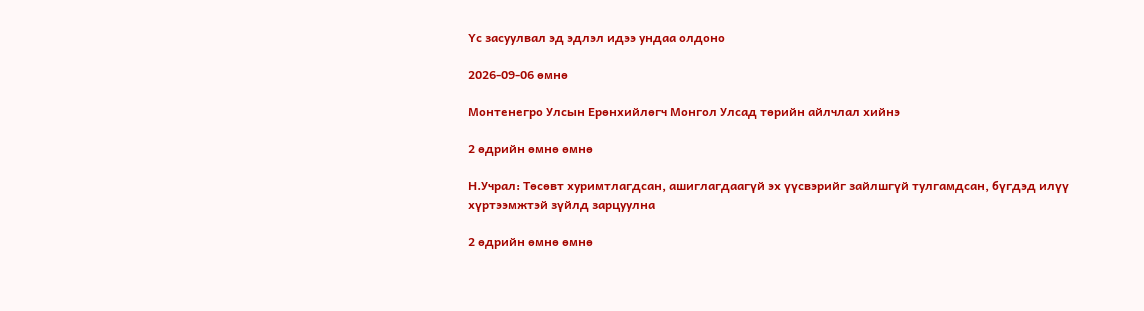Үс засуулвал эд эдлэл идээ ундаа олдоно

2026-09-06 өмнө

Монтенегро Улсын Ерөнхийлөгч Монгол Улсад төрийн айлчлал хийнэ

2 өдрийн өмнө өмнө

Н.Учрал: Төсөвт хуримтлагдсан, ашиглагдаагүй эх үүсвэрийг зайлшгүй тулгамдсан, бүгдэд илүү хүртээмжтэй зүйлд зарцуулна

2 өдрийн өмнө өмнө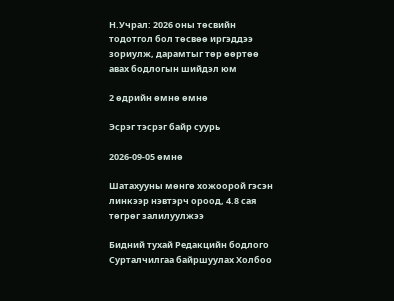Н.Учрал: 2026 оны төсвийн тодотгол бол төсвөө иргэддээ зориулж, дарамтыг төр өөртөө авах бодлогын шийдэл юм

2 өдрийн өмнө өмнө

Эсрэг тэсрэг байр суурь

2026-09-05 өмнө

Шатахууны мөнгө хожоорой гэсэн линкээр нэвтэрч ороод, 4.8 сая төгрөг залилуулжээ

Бидний тухай Редакцийн бодлого Сурталчилгаа байршуулах Холбоо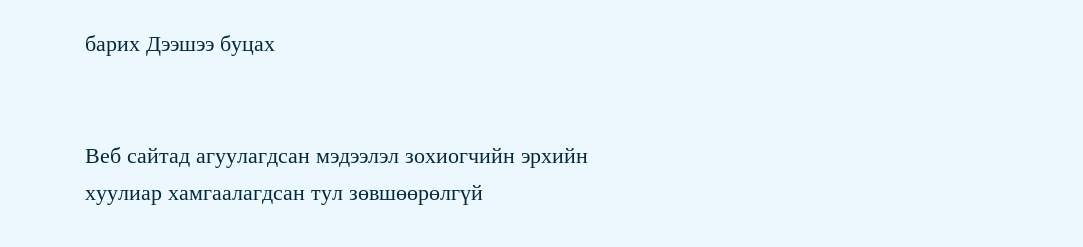барих Дээшээ буцах


Веб сайтад агуулагдсан мэдээлэл зохиогчийн эрхийн хуулиар хамгаалагдсан тул зөвшөөрөлгүй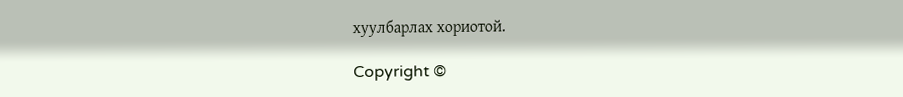хуулбарлах хориотой.

Copyright ©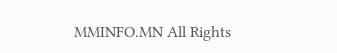MMINFO.MN All Rights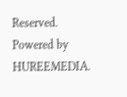Reserved. Powered by HUREEMEDIA.